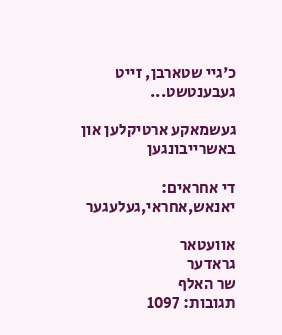כ'גיי שטארבן, זייט געבענטשט...

געשמאקע ארטיקלען און באשרייבונגען

די אחראים: יאנאש,אחראי,געלעגער

אוועטאר
גראדער
שר האלף
תגובות: 1097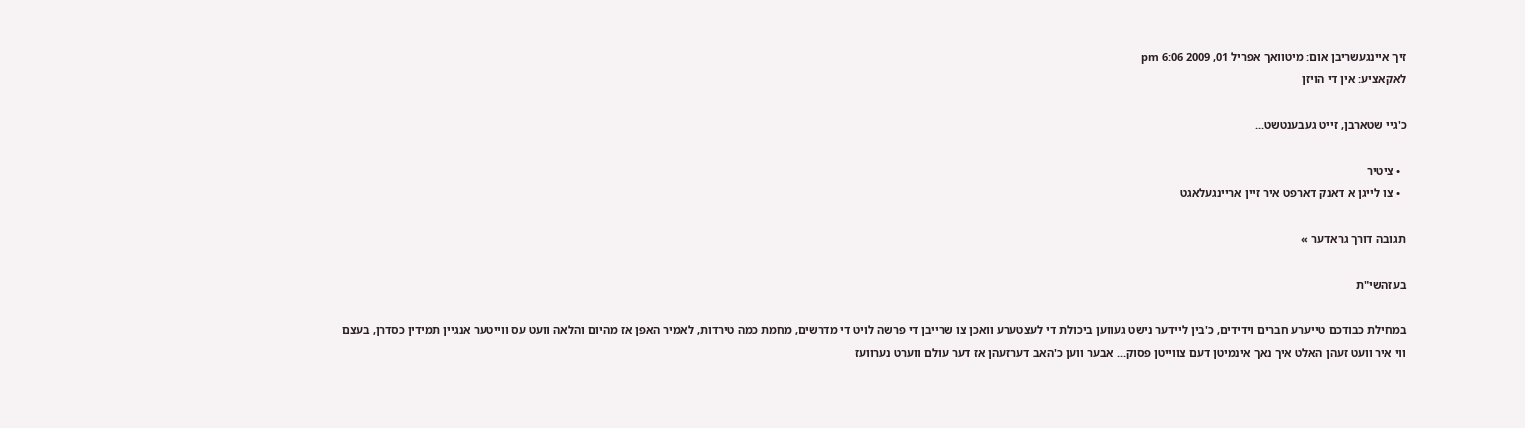זיך איינגעשריבן אום: מיטוואך אפריל 01, 2009 6:06 pm
לאקאציע: אין די הויזן

כ'גיי שטארבן, זייט געבענטשט...

  • ציטיר
  • צו לייגן א דאנק דארפט איר זיין אריינגעלאגט

תגובה דורך גראדער »

בעזהשי"ת

במחילת כבודכם טייערע חברים וידידים, כ'בין ליידער נישט געווען ביכולת די לעצטערע וואכן צו שרייבן די פרשה לויט די מדרשים, מחמת כמה טירדות, לאמיר האפן אז מהיום והלאה וועט עס ווייטער אנגיין תמידין כסדרן, בעצם ווי איר וועט זעהן האלט איך נאך אינמיטן דעם צווייטן פסוק... אבער ווען כ'האב דערזעהן אז דער עולם ווערט נערוועז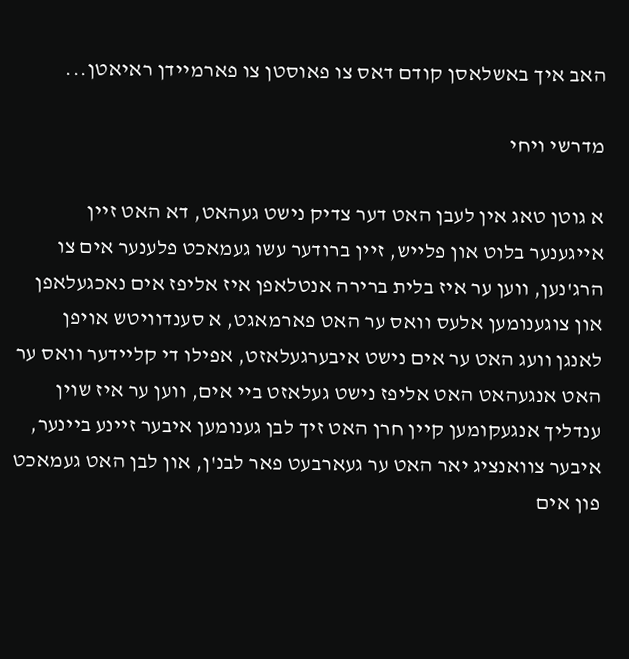האב איך באשלאסן קודם דאס צו פאוסטן צו פארמיידן ראיאטן...

מדרשי ויחי

א גוטן טאג אין לעבן האט דער צדיק נישט געהאט, דא האט זיין אייגענער בלוט און פלייש, זיין ברודער עשו געמאכט פלענער אים צו הרג'נען, ווען ער איז בלית ברירה אנטלאפן איז אליפז אים נאכגעלאפן און צוגענומען אלעס וואס ער האט פארמאגט, א סענדוויטש אויפן לאנגן וועג האט ער אים נישט איבערגעלאזט, אפילו די קליידער וואס ער האט אנגעהאט האט אליפז נישט געלאזט ביי אים, ווען ער איז שוין ענדליך אנגעקומען קיין חרן האט זיך לבן גענומען איבער זיינע ביינער, איבער צוואנציג יאר האט ער געארבעט פאר לבנ'ן, און לבן האט געמאכט פון אים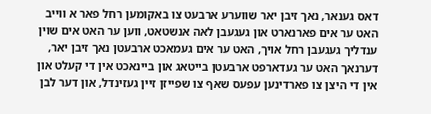דאס גענאר, נאך זיבן יאר שווערע ארבעט צו באקומען רחל פאר א ווייב האט ער אים פארנארט און געגעבן לאה אנשטאט, ווען ער האט אים שוין ענדליך געגעבן רחל אויך, האט ער אים געמאכט ארבעטן נאך זיבן יאר, דערנאך האט ער געדארפט ארבעטן בייטאג און ביינאכט אין די קעלט און אין די היצן צו פארדינען עפעס שאף צו שפייזן זיין געזינדל, און דער לבן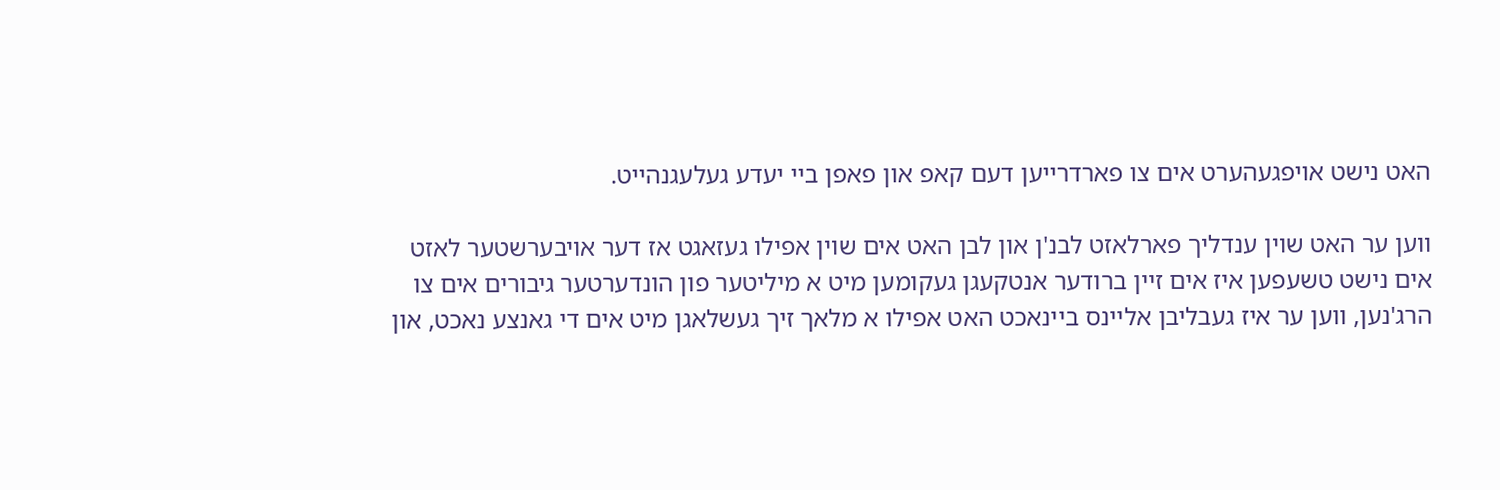האט נישט אויפגעהערט אים צו פארדרייען דעם קאפ און פאפן ביי יעדע געלעגנהייט.

ווען ער האט שוין ענדליך פארלאזט לבנ'ן און לבן האט אים שוין אפילו געזאגט אז דער אויבערשטער לאזט אים נישט טשעפען איז אים זיין ברודער אנטקעגן געקומען מיט א מיליטער פון הונדערטער גיבורים אים צו הרג'נען, ווען ער איז געבליבן אליינס ביינאכט האט אפילו א מלאך זיך געשלאגן מיט אים די גאנצע נאכט, און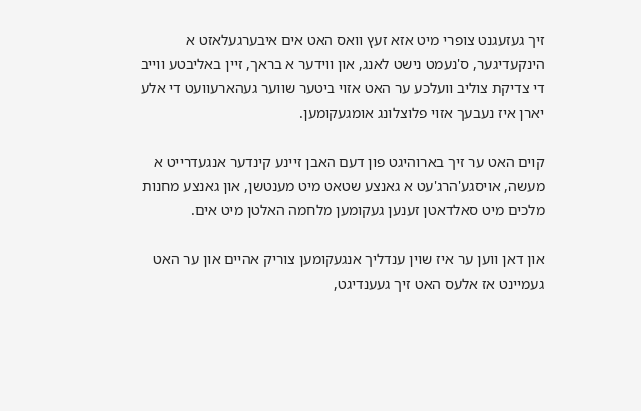זיך געזעגנט צופרי מיט אזא זעץ וואס האט אים איבערגעלאזט א הינקעדיגער, ס'נעמט נישט לאנג, און ווידער א בראך, זיין באליבטע ווייב די צדיקת צוליב וועלכע ער האט אזוי ביטער שווער געהארעוועט די אלע יארן איז נעבעך אזוי פלוצלונג אומגעקומען.

קוים האט ער זיך בארוהיגט פון דעם האבן זיינע קינדער אנגעדרייט א מעשה, אויסגע'הרג'עט א גאנצע שטאט מיט מענטשן, און גאנצע מחנות מלכים מיט סאלדאטן זענען געקומען מלחמה האלטן מיט אים.

און דאן ווען ער איז שוין ענדליך אנגעקומען צוריק אהיים און ער האט געמיינט אז אלעס האט זיך געענדיגט,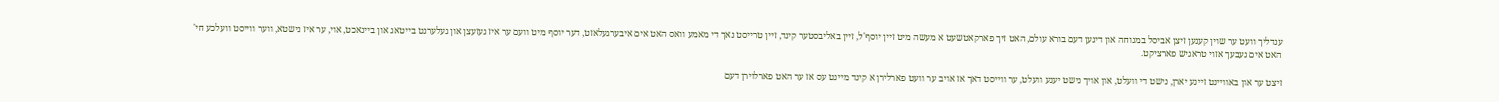ענדליך וועט ער שוין קענען זיצן אביסל במנוחה און דינען דעם בורא עולם, האט זיך פארקאטשעט א מעשה מיט זיין יוסף'ל, זיין באליבסטער קינד, זיין טרייסט נאך די מאמע וואס האט אים איבערגעלאזט, דער יוסף מיט וועם ער איז געזעצן און געלערנט בייטאג און ביינאכט, אוי, ער איז נישטא, ווער ווייסט וועלכע חי' האט אים נעבעך אזוי טראגיש פארציקט.

זיצט ער און באוויינט זיינע יארן, נישט די וועלט, און אויך נישט יענע וועלט, ער ווייסט דאך אז אויב ער וועט פארלירן א קינד מיינט עס אז ער האט פארלוירן דעם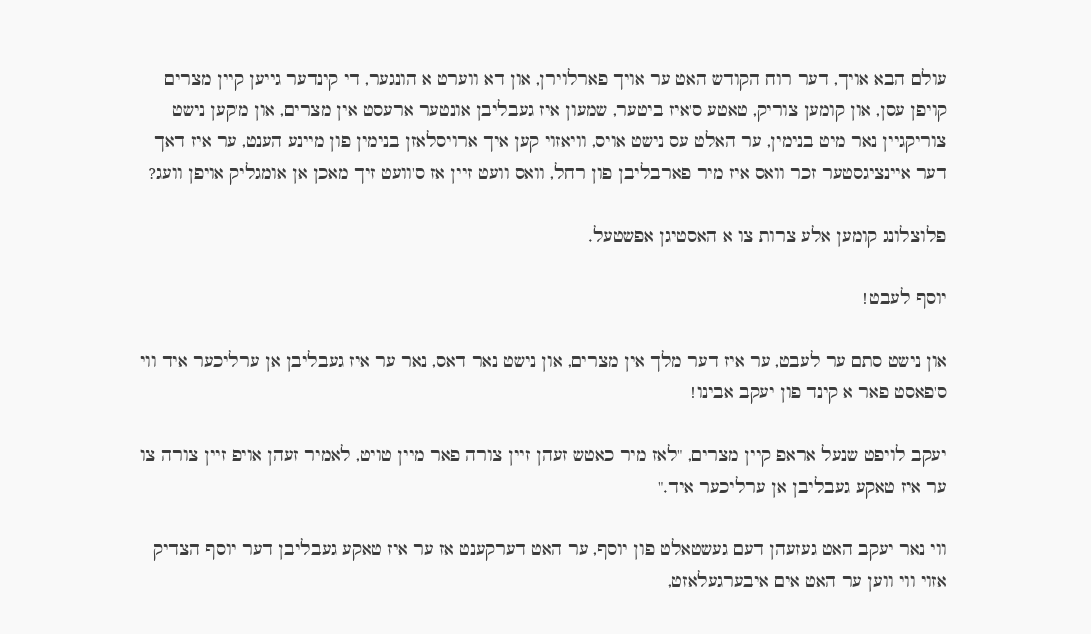עולם הבא אויך, דער רוח הקודש האט ער אויך פארלוירן, און דא ווערט א הונגער, די קינדער גייען קיין מצרים קויפן עסן, און קומען צוריק, טאטע ס'איז ביטער, שמעון איז געבליבן אונטער ארעסט אין מצרים, און מ'קען נישט צוריקגיין נאר מיט בנימין, ער האלט עס נישט אויס, וויאזוי קען איך ארויסלאזן בנימין פון מיינע הענט, ער איז דאך דער איינציגסטער זכר וואס איז מיר פארבליבן פון רחל, וואס וועט זיין אז ס'וועט זיך מאכן אן אומגליק אויפן וועג?

פלוצלונג קומען אלע צרות צו א האסטיגן אפשטעל.

יוסף לעבט!

און נישט סתם ער לעבט, ער איז דער מלך אין מצרים, און נישט נאר דאס, נאר ער איז געבליבן אן ערליכער איד ווי ס'פאסט פאר א קינד פון יעקב אבינו!

יעקב לויפט שנעל אראפ קיין מצרים, "לאז מיר כאטש זעהן זיין צורה פאר מיין טויט, לאמיר זעהן אויפ זיין צורה צו ער איז טאקע געבליבן אן ערליכער איד."

ווי נאר יעקב האט געזעהן דעם געשטאלט פון יוסף, ער האט דערקענט אז ער איז טאקע געבליבן דער יוסף הצדיק אזוי ווי ווען ער האט אים איבערגעלאזט,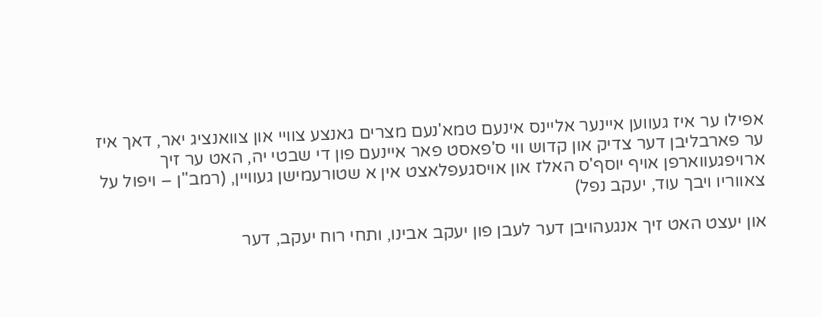אפילו ער איז געווען איינער אליינס אינעם טמא'נעם מצרים גאנצע צוויי און צוואנציג יאר, דאך איז ער פארבליבן דער צדיק און קדוש ווי ס'פאסט פאר איינעם פון די שבטי יה, האט ער זיך ארויפגעווארפן אויף יוסף'ס האלז און אויסגעפלאצט אין א שטורעמישן געוויין, (רמב"ן – ויפול על צאווריו ויבך עוד, יעקב נפל)

און יעצט האט זיך אנגעהויבן דער לעבן פון יעקב אבינו, ותחי רוח יעקב, דער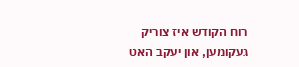רוח הקודש איז צוריק געקומען, און יעקב האט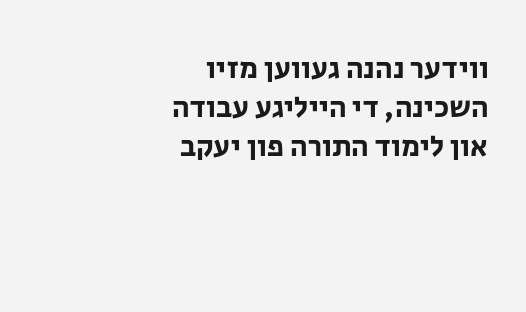ווידער נהנה געווען מזיו השכינה, די הייליגע עבודה און לימוד התורה פון יעקב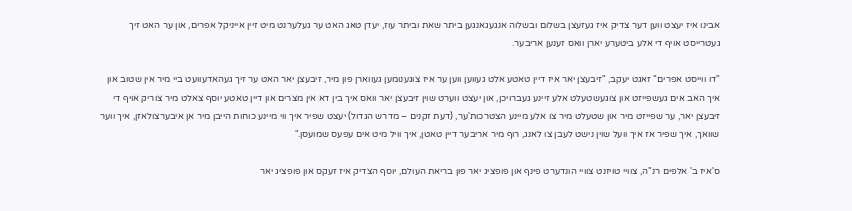אבינו איז יעצט ווען דער צדיק איז געזעצן בשלום ובשלוה אנגעגאנגען ביתר שאת וביתר עוז, יעדן טאג האט ער געלערנט מיט זיין אייניקל אפרים, און ער האט זיך געטרייסט אויף די אלע ביטערע יארן וואס זענען אריבער.

"דו ווייסט אפרים" זאגט יעקב, "זיבעצן יאר איז דיין טאטע אלט געווען ווען ער איז צוגענומען געווארן פון מיר, זיבעצן יאר האט ער זיך געהאדעוועט ביי מיר אין שטוב און איך האב אים געשפייזט און צוגעשטעלט אלע זיינע געברויכן, און יעצט ווערט שוין זיבעצן יאר וואס איך בין דא אין מצרים און דיין טאטע יוסף צאלט מיר צוריק אויף די זיבעצן יאר, ער שפייזט מיר און שטעלט מיר צו אלע מיינע הצטרכות'ער, (דעת זקנים – מדרש הגדול) יעצט שפיר איך ווי מיינע כוחות הייבן מיר אן איבערצולאזן, איך ווער שוואך, איך שפיר אז איך וועל שוין נישט לעבן צו לאנג, רוף מיר אריבער דיין טאטן, איך וויל מיט אים עפעס שמועסן."

ס'איז ב' אלפים רנ"ה, צוויי טויזנט צוויי הונדערט פינף און פופציג יאר פון בריאת העולם, יוסף הצדיק איז זעקס און פופציג יאר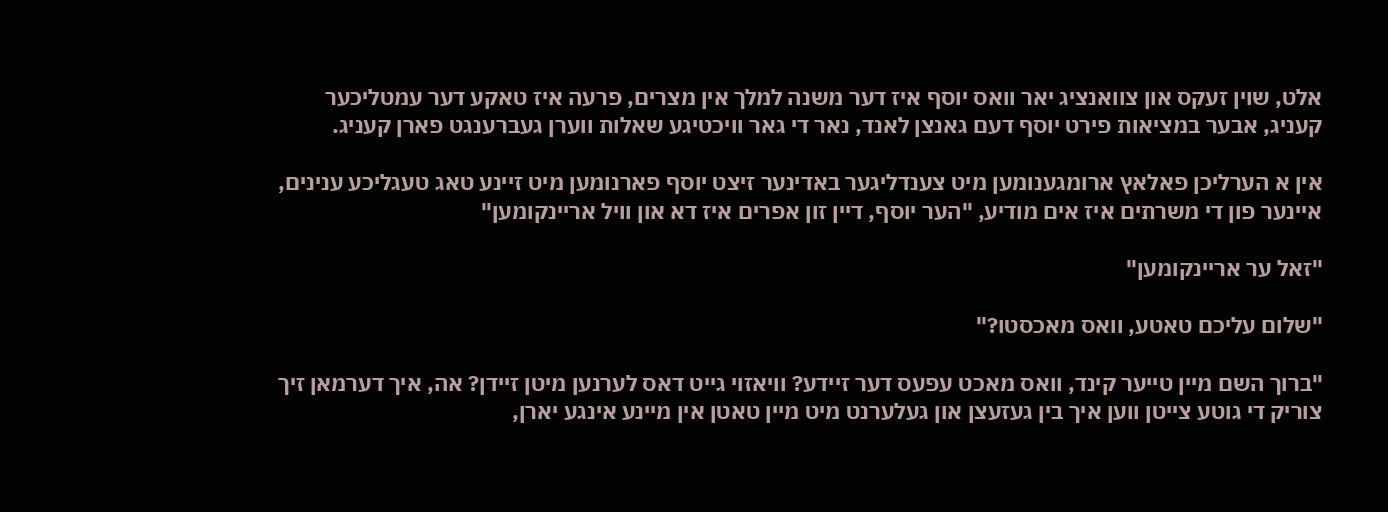אלט, שוין זעקס און צוואנציג יאר וואס יוסף איז דער משנה למלך אין מצרים, פרעה איז טאקע דער עמטליכער קעניג, אבער במציאות פירט יוסף דעם גאנצן לאנד, נאר די גאר וויכטיגע שאלות ווערן געברענגט פארן קעניג.

אין א הערליכן פאלאץ ארומגענומען מיט צענדליגער באדינער זיצט יוסף פארנומען מיט זיינע טאג טעגליכע ענינים, איינער פון די משרתים איז אים מודיע, "הער יוסף, דיין זון אפרים איז דא און וויל אריינקומען"

"זאל ער אריינקומען"

"שלום עליכם טאטע, וואס מאכסטו?"

"ברוך השם מיין טייער קינד, וואס מאכט עפעס דער זיידע? וויאזוי גייט דאס לערנען מיטן זיידן? אה, איך דערמאן זיך צוריק די גוטע צייטן ווען איך בין געזעצן און געלערנט מיט מיין טאטן אין מיינע אינגע יארן,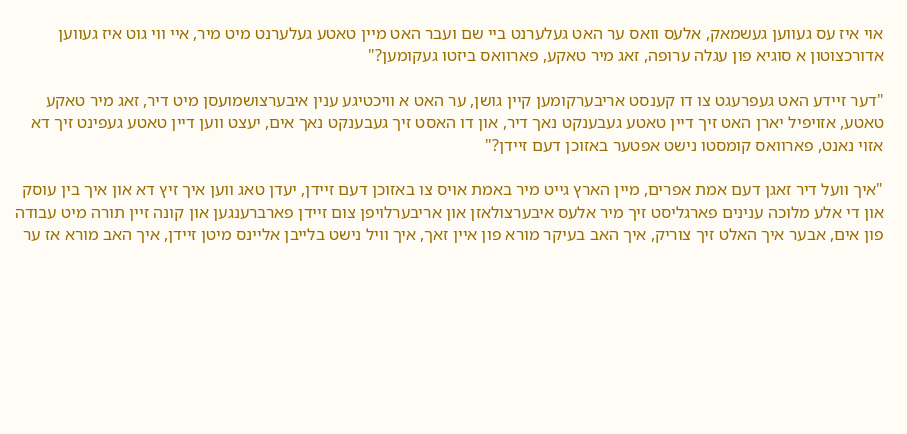אוי איז עס געווען געשמאק, אלעס וואס ער האט געלערנט ביי שם ועבר האט מיין טאטע געלערנט מיט מיר, איי ווי גוט איז געווען אדורכצוטון א סוגיא פון עגלה ערופה, זאג מיר טאקע, פארוואס ביזטו געקומען?"

"דער זיידע האט געפרעגט צו דו קענסט אריבערקומען קיין גושן, ער האט א וויכטיגע ענין איבערצושמועסן מיט דיר, זאג מיר טאקע טאטע, אזויפיל יארן האט זיך דיין טאטע געבענקט נאך דיר, און דו האסט זיך געבענקט נאך אים, יעצט ווען דיין טאטע געפינט זיך דא אזוי נאנט, פארוואס קומסטו נישט אפטער באזוכן דעם זיידן?"

"איך וועל דיר זאגן דעם אמת אפרים, מיין הארץ גייט מיר באמת אויס צו באזוכן דעם זיידן, יעדן טאג ווען איך זיץ דא און איך בין עוסק און די אלע מלוכה ענינים פארגליסט זיך מיר אלעס איבערצולאזן און אריבערלויפן צום זיידן פארברענגען און קונה זיין תורה מיט עבודה פון אים, אבער איך האלט זיך צוריק, איך האב בעיקר מורא פון איין זאך, איך וויל נישט בלייבן אליינס מיטן זיידן, איך האב מורא אז ער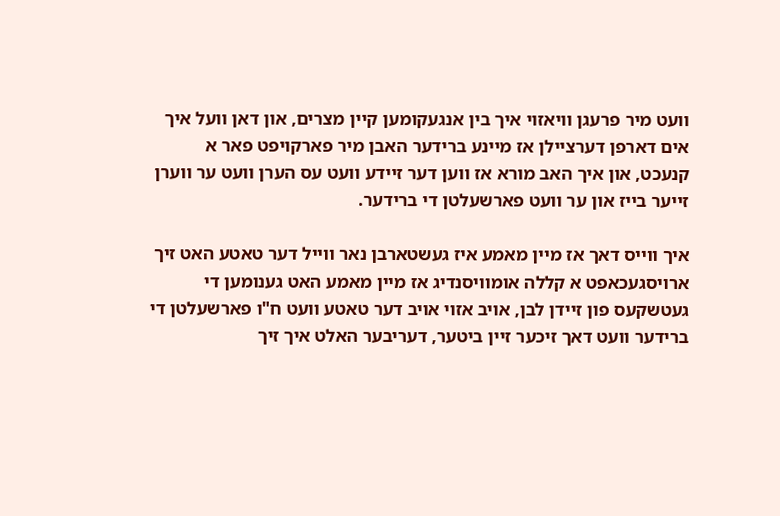וועט מיר פרעגן וויאזוי איך בין אנגעקומען קיין מצרים, און דאן וועל איך אים דארפן דערציילן אז מיינע ברידער האבן מיר פארקויפט פאר א קנעכט, און איך האב מורא אז ווען דער זיידע וועט עס הערן וועט ער ווערן זייער בייז און ער וועט פארשעלטן די ברידער.

איך ווייס דאך אז מיין מאמע איז געשטארבן נאר ווייל דער טאטע האט זיך ארויסגעכאפט א קללה אומוויסנדיג אז מיין מאמע האט גענומען די געטשקעס פון זיידן לבן, אויב אזוי אויב דער טאטע וועט ח"ו פארשעלטן די ברידער וועט דאך זיכער זיין ביטער, דעריבער האלט איך זיך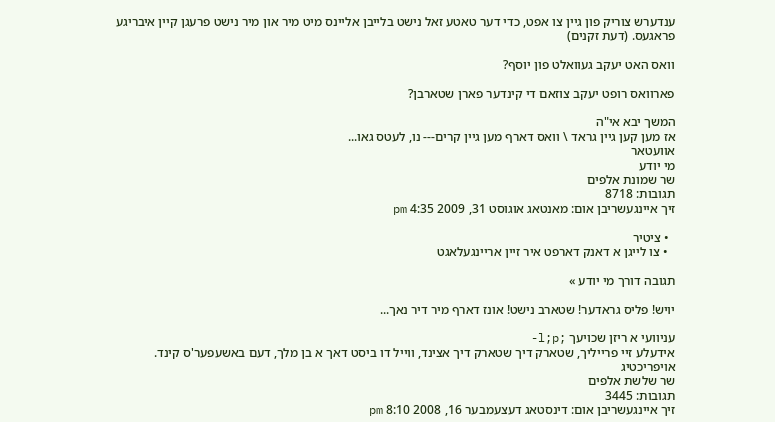ענדערש צוריק פון גיין צו אפט, כדי דער טאטע זאל נישט בלייבן אליינס מיט מיר און מיר נישט פרעגן קיין איבריגע פראגעס. (דעת זקנים)

וואס האט יעקב געוואלט פון יוסף?

פארוואס רופט יעקב צוזאם די קינדער פארן שטארבן?

המשך יבא אי"ה
אז מען קען גיין גראד \ וואס דארף מען גיין קרים--- נו, לעטס גאו...
אוועטאר
מי יודע
שר שמונת אלפים
תגובות: 8718
זיך איינגעשריבן אום: מאנטאג אוגוסט 31, 2009 4:35 pm

  • ציטיר
  • צו לייגן א דאנק דארפט איר זיין אריינגעלאגט

תגובה דורך מי יודע »

יויש! פליס גראדער! שטארב נישט! אונז דארף מיר דיר נאך...

עניוועי א ריזן שכויעך ;l;p-
אידעלע זיי פרייליך, שטארק דיך שטארק דיך אצינד, ווייל דו ביסט דאך א בן מלך, דעם באשעפער'ס קינד.
אויפריכטיג
שר שלשת אלפים
תגובות: 3445
זיך איינגעשריבן אום: דינסטאג דעצעמבער 16, 2008 8:10 pm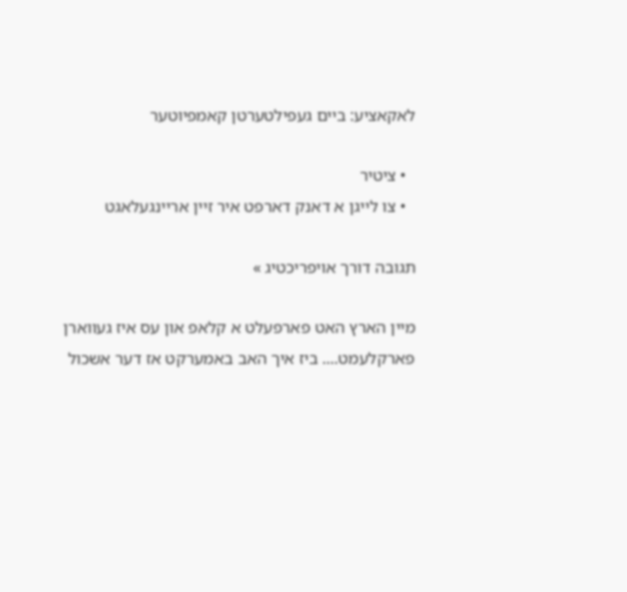לאקאציע: ביים געפילטערטן קאמפיוטער

  • ציטיר
  • צו לייגן א דאנק דארפט איר זיין אריינגעלאגט

תגובה דורך אויפריכטיג »

מיין הארץ האט פארפעלט א קלאפ און עס איז געווארן פארקלעמט.... ביז איך האב באמערקט אז דער אשכול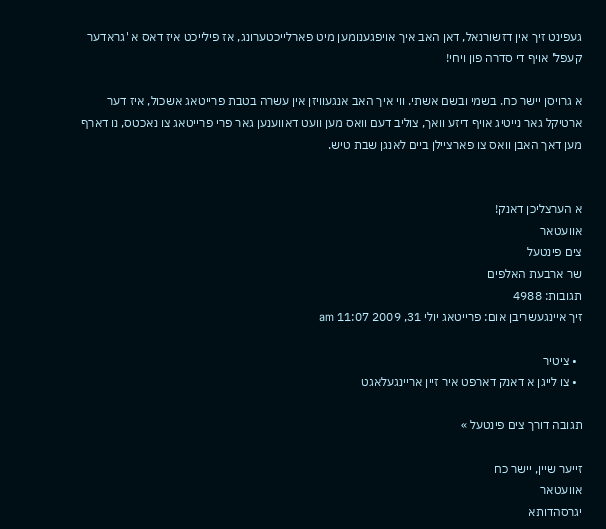געפינט זיך אין דזשורנאל, דאן האב איך אויפגענומען מיט פארלייכטערונג, אז פילייכט איז דאס א 'גראדער קעפל' אויף די סדרה פון ויחי!

א גרויסן יישר כח. בשמי ובשם אשתי. ווי איך האב אנגעוויזן אין עשרה בטבת פרייטאג אשכול, איז דער ארטיקל גאר נייטיג אויף דיזע וואך, צוליב דעם וואס מען וועט דאווענען גאר פרי פרייטאג צו נאכטס, נו דארף מען דאך האבן וואס צו פארציילן ביים לאנגן שבת טיש.


א הערצליכן דאנק!
אוועטאר
צים פינטעל
שר ארבעת האלפים
תגובות: 4988
זיך איינגעשריבן אום: פרייטאג יולי 31, 2009 11:07 am

  • ציטיר
  • צו לייגן א דאנק דארפט איר זיין אריינגעלאגט

תגובה דורך צים פינטעל »

זייער שיין, יישר כח
אוועטאר
יגרסהדותא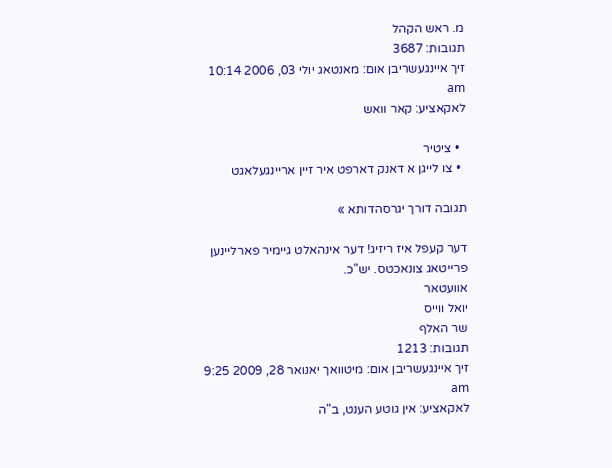מ. ראש הקהל
תגובות: 3687
זיך איינגעשריבן אום: מאנטאג יולי 03, 2006 10:14 am
לאקאציע: קאר וואש

  • ציטיר
  • צו לייגן א דאנק דארפט איר זיין אריינגעלאגט

תגובה דורך יגרסהדותא »

דער קעפל איז ריזיג! דער אינהאלט גיימיר פארליינען פרייטאג צונאכטס. יש"כ.
אוועטאר
יואל ווייס
שר האלף
תגובות: 1213
זיך איינגעשריבן אום: מיטוואך יאנואר 28, 2009 9:25 am
לאקאציע: אין גוטע הענט, ב"ה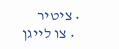• ציטיר
  • צו לייגן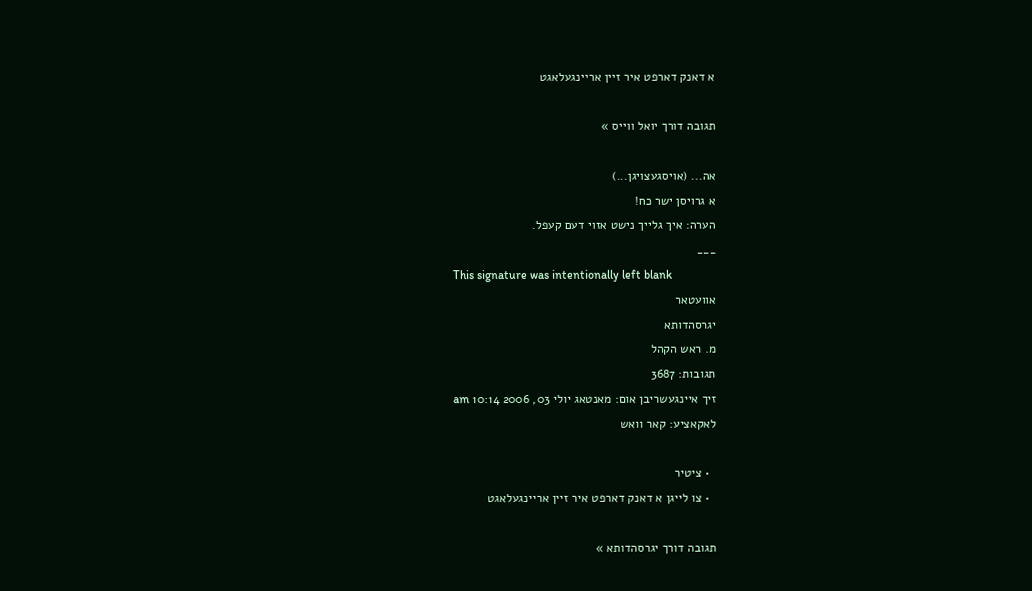א דאנק דארפט איר זיין אריינגעלאגט

תגובה דורך יואל ווייס »

אה... (אויסגעצויגן...)
א גרויסן ישר כח!
הערה: איך גלייך נישט אזוי דעם קעפל.
___
This signature was intentionally left blank
אוועטאר
יגרסהדותא
מ. ראש הקהל
תגובות: 3687
זיך איינגעשריבן אום: מאנטאג יולי 03, 2006 10:14 am
לאקאציע: קאר וואש

  • ציטיר
  • צו לייגן א דאנק דארפט איר זיין אריינגעלאגט

תגובה דורך יגרסהדותא »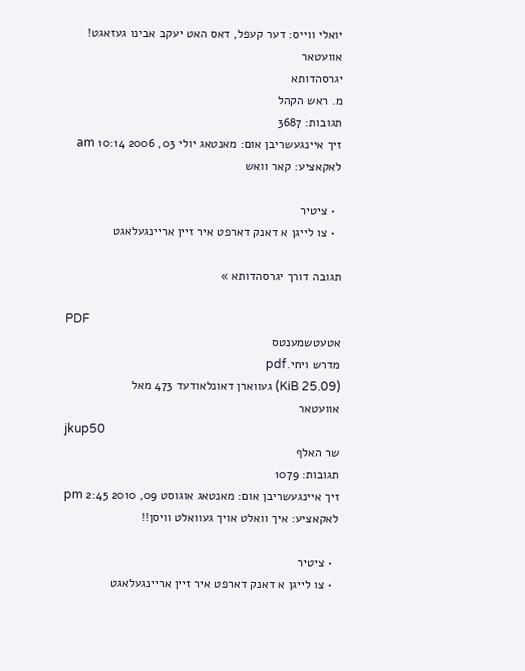יואלי ווייס: דער קעפל, דאס האט יעקב אבינו געזאגט!
אוועטאר
יגרסהדותא
מ. ראש הקהל
תגובות: 3687
זיך איינגעשריבן אום: מאנטאג יולי 03, 2006 10:14 am
לאקאציע: קאר וואש

  • ציטיר
  • צו לייגן א דאנק דארפט איר זיין אריינגעלאגט

תגובה דורך יגרסהדותא »

PDF
אטעטשמענטס
מדרש ויחי.pdf
(25.09 KiB) געווארן דאונלאודעד 473 מאל
אוועטאר
jkup50
שר האלף
תגובות: 1079
זיך איינגעשריבן אום: מאנטאג אוגוסט 09, 2010 2:45 pm
לאקאציע: איך וואלט אויך געוואלט וויסן!!

  • ציטיר
  • צו לייגן א דאנק דארפט איר זיין אריינגעלאגט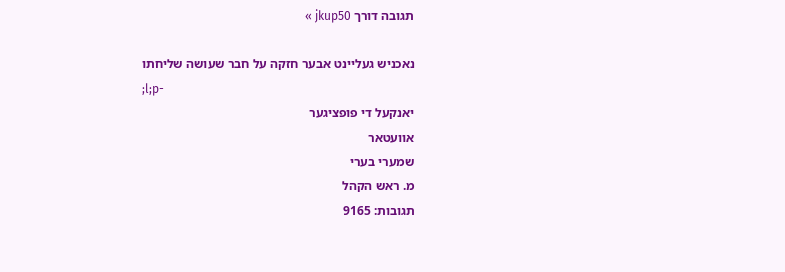תגובה דורך jkup50 »

נאכניש געליינט אבער חזקה על חבר שעושה שליחתו
;l;p-
יאנקעל די פופציגער
אוועטאר
שמערי בערי
מ. ראש הקהל
תגובות: 9165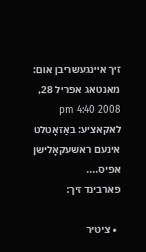זיך איינגעשריבן אום: מאנטאג אפריל 28, 2008 4:40 pm
לאקאציע: באַזאָטלט אינעם ראשעקאָלישן אפיס....
פארבינד זיך:

  • ציטיר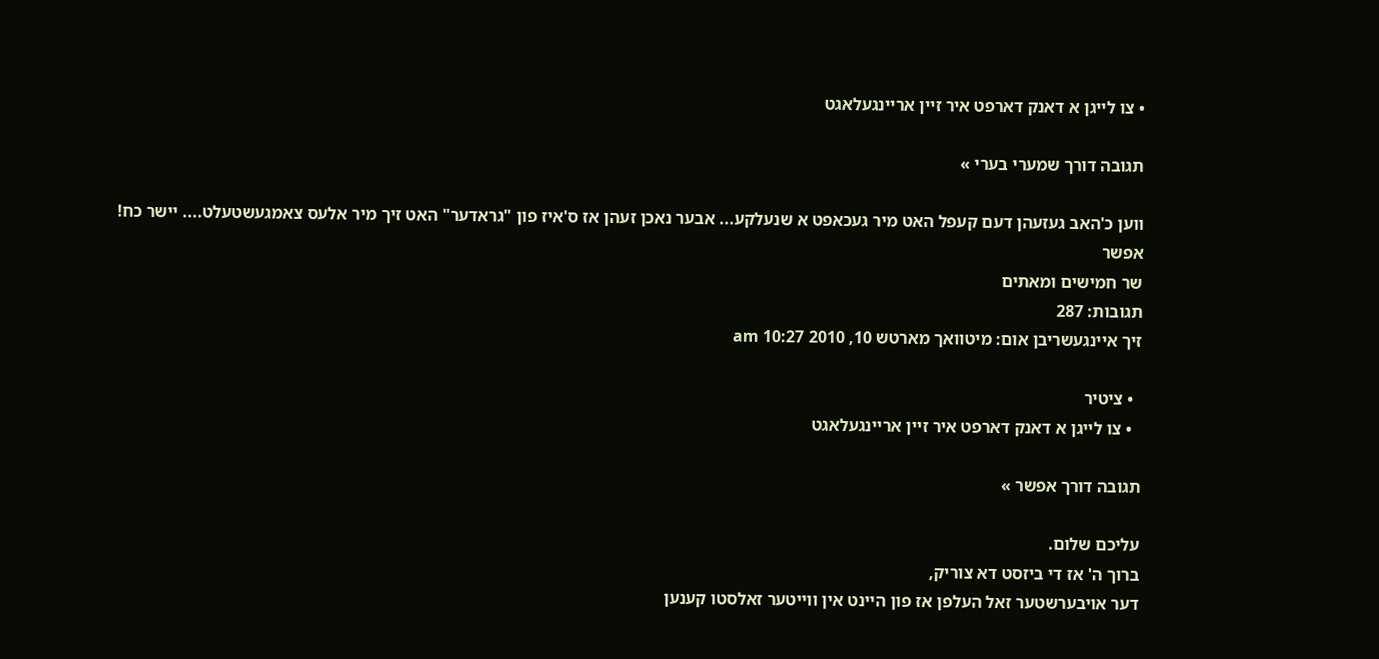• צו לייגן א דאנק דארפט איר זיין אריינגעלאגט

תגובה דורך שמערי בערי »

ווען כ'האב געזעהן דעם קעפל האט מיר געכאפט א שנעלקע... אבער נאכן זעהן אז ס'איז פון "גראדער" האט זיך מיר אלעס צאמגעשטעלט.... יישר כח!
אפשר
שר חמישים ומאתים
תגובות: 287
זיך איינגעשריבן אום: מיטוואך מארטש 10, 2010 10:27 am

  • ציטיר
  • צו לייגן א דאנק דארפט איר זיין אריינגעלאגט

תגובה דורך אפשר »

עליכם שלום.
ברוך ה' אז די ביזסט דא צוריק,
דער אויבערשטער זאל העלפן אז פון היינט אין ווייטער זאלסטו קענען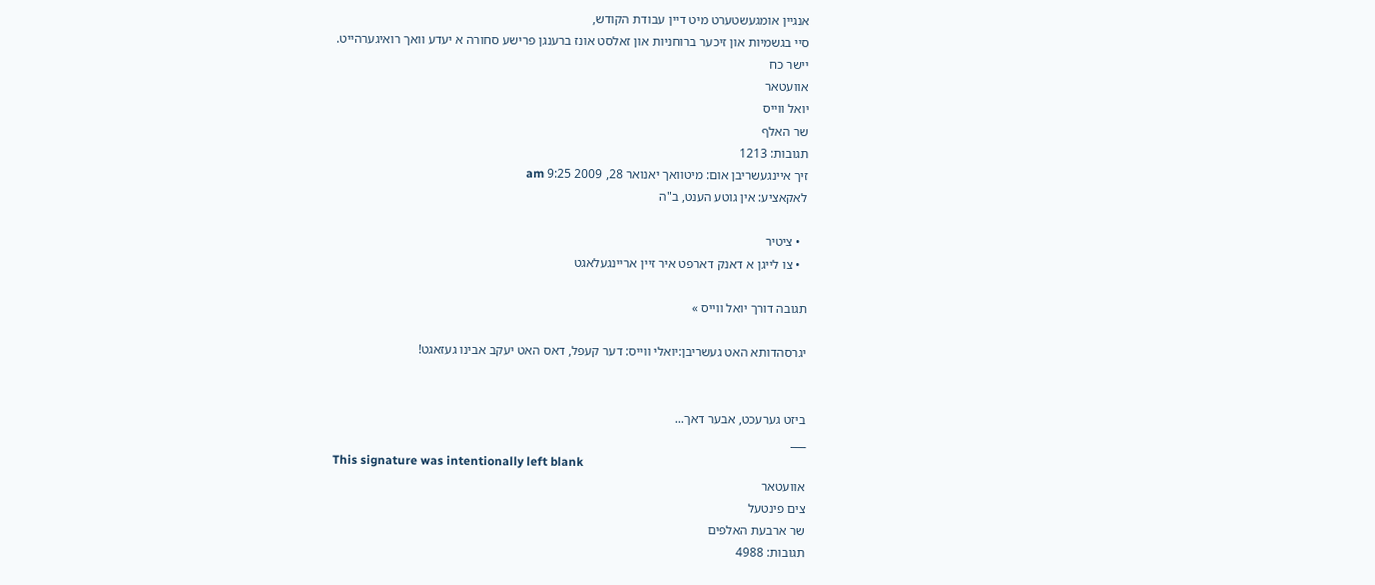אנגיין אומגעשטערט מיט דיין עבודת הקודש,
סיי בגשמיות און זיכער ברוחניות און זאלסט אונז ברענגן פרישע סחורה א יעדע וואך רואיגערהייט.
יישר כח
אוועטאר
יואל ווייס
שר האלף
תגובות: 1213
זיך איינגעשריבן אום: מיטוואך יאנואר 28, 2009 9:25 am
לאקאציע: אין גוטע הענט, ב"ה

  • ציטיר
  • צו לייגן א דאנק דארפט איר זיין אריינגעלאגט

תגובה דורך יואל ווייס »

יגרסהדותא האט געשריבן:יואלי ווייס: דער קעפל, דאס האט יעקב אבינו געזאגט!


ביזט גערעכט, אבער דאך...
___
This signature was intentionally left blank
אוועטאר
צים פינטעל
שר ארבעת האלפים
תגובות: 4988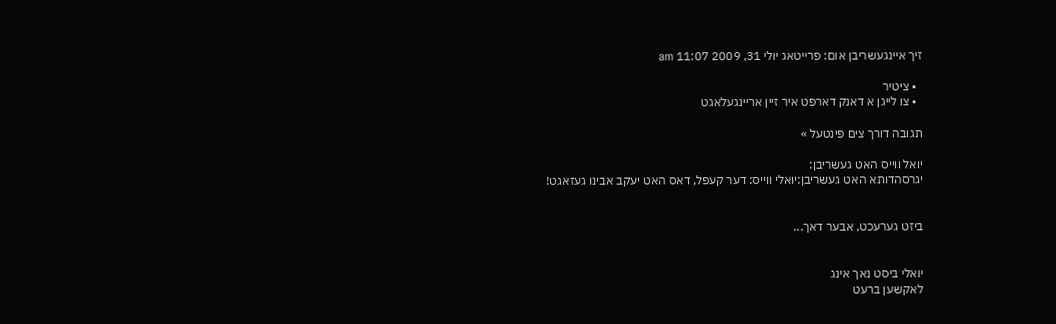זיך איינגעשריבן אום: פרייטאג יולי 31, 2009 11:07 am

  • ציטיר
  • צו לייגן א דאנק דארפט איר זיין אריינגעלאגט

תגובה דורך צים פינטעל »

יואל ווייס האט געשריבן:
יגרסהדותא האט געשריבן:יואלי ווייס: דער קעפל, דאס האט יעקב אבינו געזאגט!


ביזט גערעכט, אבער דאך...


יואלי ביסט נאך אינג
לאקשען ברעט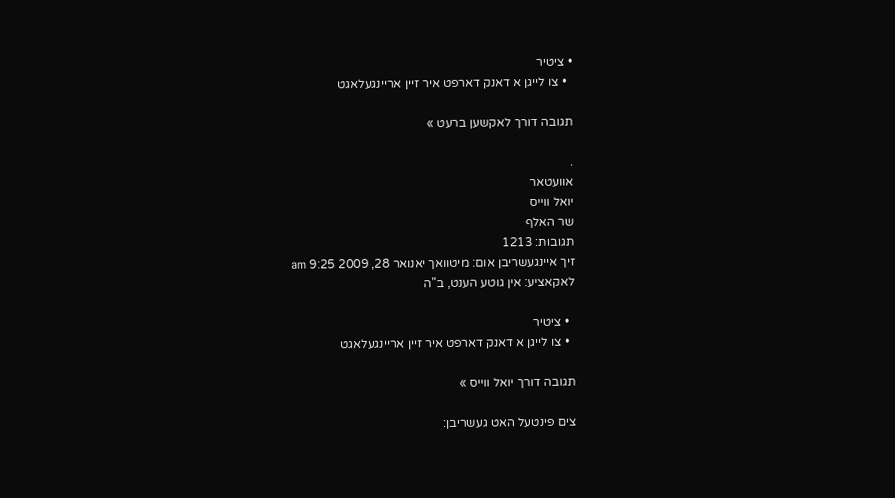• ציטיר
  • צו לייגן א דאנק דארפט איר זיין אריינגעלאגט

תגובה דורך לאקשען ברעט »

.
אוועטאר
יואל ווייס
שר האלף
תגובות: 1213
זיך איינגעשריבן אום: מיטוואך יאנואר 28, 2009 9:25 am
לאקאציע: אין גוטע הענט, ב"ה

  • ציטיר
  • צו לייגן א דאנק דארפט איר זיין אריינגעלאגט

תגובה דורך יואל ווייס »

צים פינטעל האט געשריבן: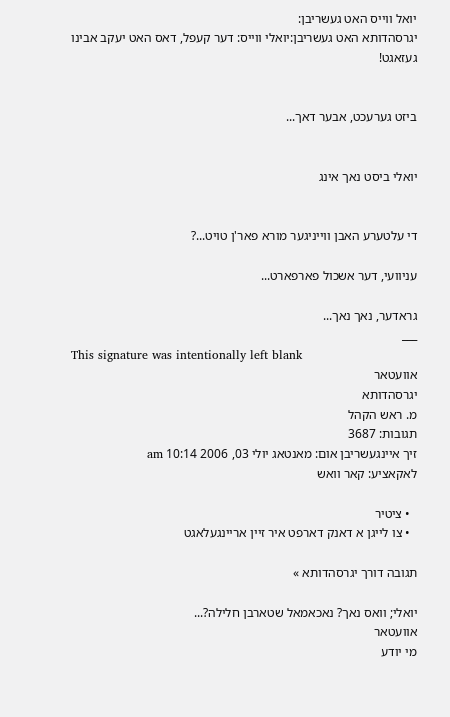יואל ווייס האט געשריבן:
יגרסהדותא האט געשריבן:יואלי ווייס: דער קעפל, דאס האט יעקב אבינו געזאגט!


ביזט גערעכט, אבער דאך...


יואלי ביסט נאך אינג


די עלטערע האבן ווייניגער מורא פאר'ן טויט...?

עניוועי, דער אשכול פארפארט...

גראדער, נאך נאך...
___
This signature was intentionally left blank
אוועטאר
יגרסהדותא
מ. ראש הקהל
תגובות: 3687
זיך איינגעשריבן אום: מאנטאג יולי 03, 2006 10:14 am
לאקאציע: קאר וואש

  • ציטיר
  • צו לייגן א דאנק דארפט איר זיין אריינגעלאגט

תגובה דורך יגרסהדותא »

יואלי; וואס נאך? נאכאמאל שטארבן חלילה?...
אוועטאר
מי יודע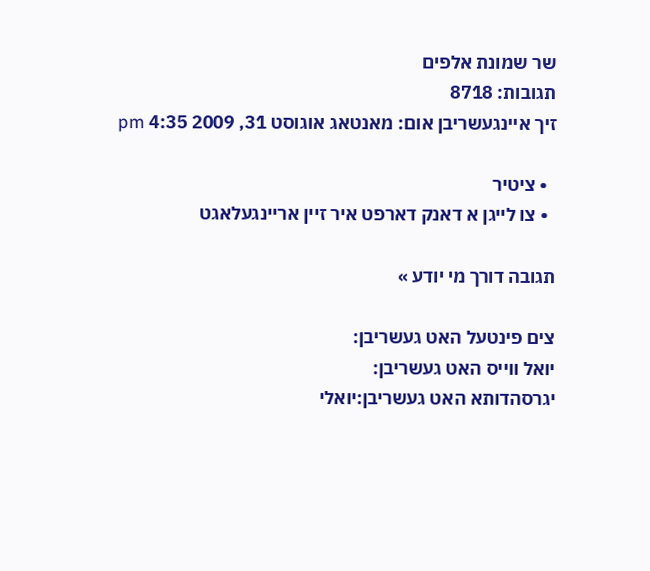שר שמונת אלפים
תגובות: 8718
זיך איינגעשריבן אום: מאנטאג אוגוסט 31, 2009 4:35 pm

  • ציטיר
  • צו לייגן א דאנק דארפט איר זיין אריינגעלאגט

תגובה דורך מי יודע »

צים פינטעל האט געשריבן:
יואל ווייס האט געשריבן:
יגרסהדותא האט געשריבן:יואלי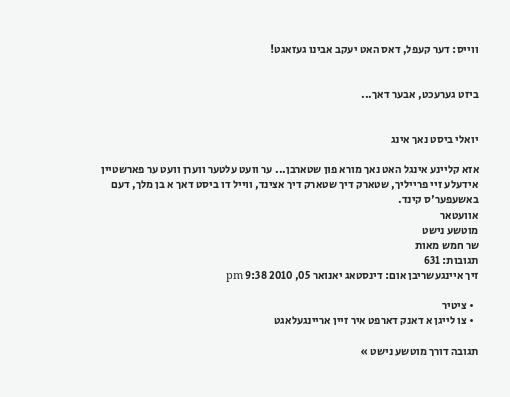ווייס: דער קעפל, דאס האט יעקב אבינו געזאגט!


ביזט גערעכט, אבער דאך...


יואלי ביסט נאך אינג

אזא קליינע אינגל האט נאך מורא פון שטארבן... ער וועט עלטער ווערן וועט ער פארשטיין
אידעלע זיי פרייליך, שטארק דיך שטארק דיך אצינד, ווייל דו ביסט דאך א בן מלך, דעם באשעפער'ס קינד.
אוועטאר
מוטשע נישט
שר חמש מאות
תגובות: 631
זיך איינגעשריבן אום: דינסטאג יאנואר 05, 2010 9:38 pm

  • ציטיר
  • צו לייגן א דאנק דארפט איר זיין אריינגעלאגט

תגובה דורך מוטשע נישט »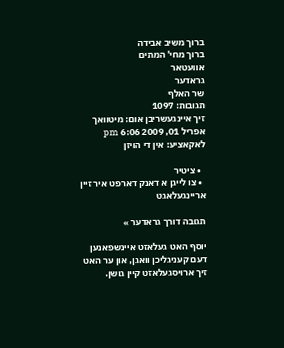ברוך משיב אבידה
ברוך מחי' המתים
אוועטאר
גראדער
שר האלף
תגובות: 1097
זיך איינגעשריבן אום: מיטוואך אפריל 01, 2009 6:06 pm
לאקאציע: אין די הויזן

  • ציטיר
  • צו לייגן א דאנק דארפט איר זיין אריינגעלאגט

תגובה דורך גראדער »

יוסף האט געלאזט איינשפאנען דעם קעניגליכן וואגן, און ער האט זיך ארויסגעלאזט קיין גושן.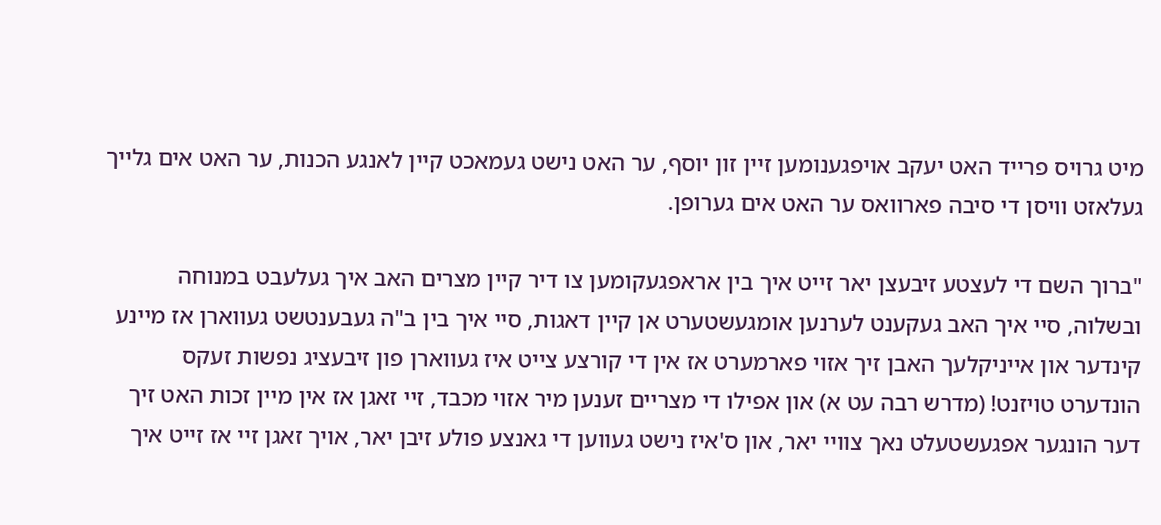מיט גרויס פרייד האט יעקב אויפגענומען זיין זון יוסף, ער האט נישט געמאכט קיין לאנגע הכנות, ער האט אים גלייך געלאזט וויסן די סיבה פארוואס ער האט אים גערופן.

"ברוך השם די לעצטע זיבעצן יאר זייט איך בין אראפגעקומען צו דיר קיין מצרים האב איך געלעבט במנוחה ובשלוה, סיי איך האב געקענט לערנען אומגעשטערט אן קיין דאגות, סיי איך בין ב"ה געבענטשט געווארן אז מיינע קינדער און אייניקלעך האבן זיך אזוי פארמערט אז אין די קורצע צייט איז געווארן פון זיבעציג נפשות זעקס הונדערט טויזנט! (מדרש רבה עט א) און אפילו די מצריים זענען מיר אזוי מכבד, זיי זאגן אז אין מיין זכות האט זיך דער הונגער אפגעשטעלט נאך צוויי יאר, און ס'איז נישט געווען די גאנצע פולע זיבן יאר, אויך זאגן זיי אז זייט איך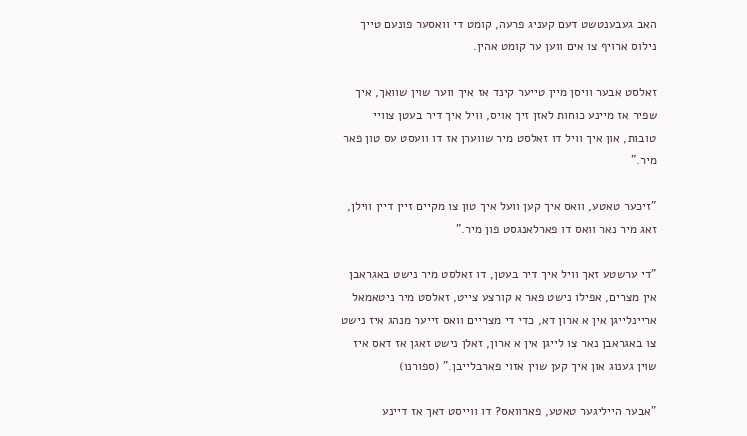האב געבענטשט דעם קעניג פרעה, קומט די וואסער פונעם טייך נילוס ארויף צו אים ווען ער קומט אהין.

זאלסט אבער וויסן מיין טייער קינד אז איך ווער שוין שוואך, איך שפיר אז מיינע כוחות לאזן זיך אויס, וויל איך דיר בעטן צוויי טובות, און איך וויל דו זאלסט מיר שווערן אז דו וועסט עס טון פאר מיר."

"זיכער טאטע, וואס איך קען וועל איך טון צו מקיים זיין דיין ווילן, זאג מיר נאר וואס דו פארלאנגסט פון מיר."

"די ערשטע זאך וויל איך דיר בעטן, דו זאלסט מיר נישט באגראבן אין מצרים, אפילו נישט פאר א קורצע צייט, זאלסט מיר ניטאמאל אריינלייגן אין א ארון דא, כדי די מצריים וואס זייער מנהג איז נישט צו באגראבן נאר צו לייגן אין א ארון, זאלן נישט זאגן אז דאס איז שוין גענוג און איך קען שוין אזוי פארבלייבן." (ספורנו)

"אבער הייליגער טאטע, פארוואס? דו ווייסט דאך אז דיינע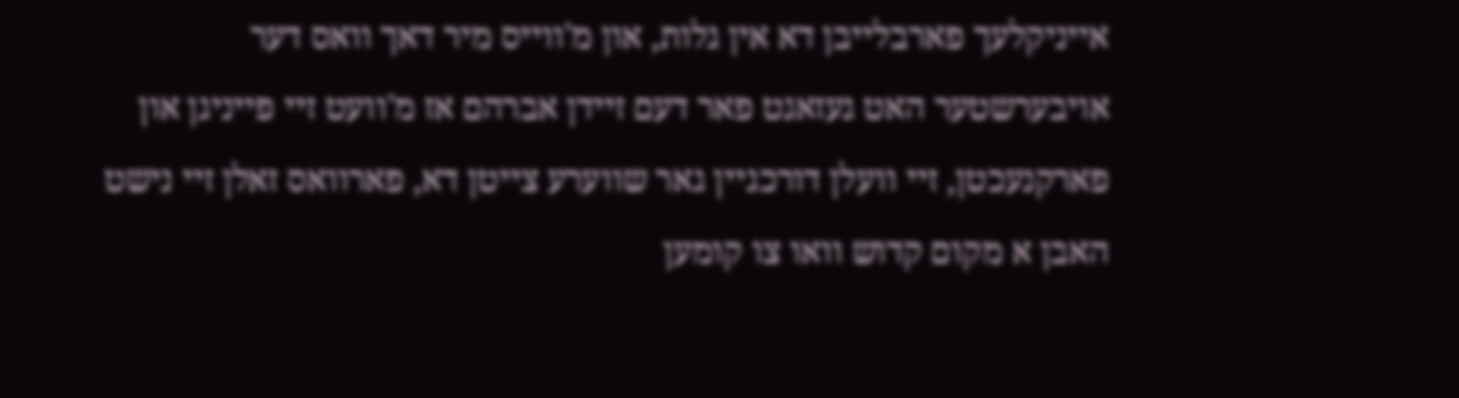אייניקלעך פארבלייבן דא אין גלות, און מ'ווייס מיר דאך וואס דער אויבערשטער האט געזאגט פאר דעם זיידן אברהם אז מ'וועט זיי פייניגן און פארקנעכטן, זיי וועלן דורכגיין גאר שווערע צייטן דא, פארוואס זאלן זיי נישט האבן א מקום קדוש וואו צו קומען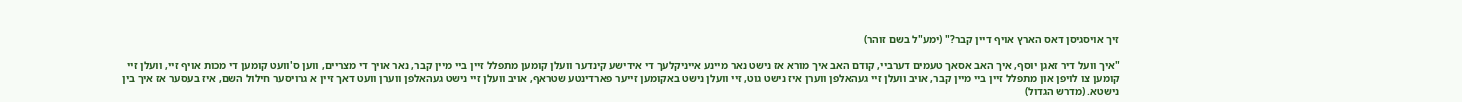זיך אויסגיסן דאס הארץ אויף דיין קבר?" (ימע"ל בשם זוהר)

"איך וועל דיר זאגן יוסף, איך האב אסאך טעמים דערביי, קודם האב איך מורא אז נישט נאר מיינע אייניקלעך די אידישע קינדער וועלן קומען מתפלל זיין ביי מיין קבר, נאר אויך די מצריים, ווען ס'וועט קומען די מכות אויף זיי, וועלן זיי קומען צו לויפן און מתפלל זיין ביי מיין קבר, אויב וועלן זיי געהאלפן ווערן איז נישט גוט, זיי וועלן נישט באקומען זייער פארדינטע שטראף, אויב וועלן זיי נישט געהאלפן ווערן וועט דאך זיין א גרויסער חילול השם, איז בעסער אז איך בין נישטא. (מדרש הגדול)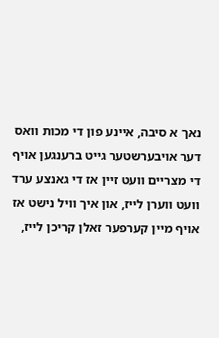נאך א סיבה, איינע פון די מכות וואס דער אויבערשטער גייט ברענגען אויף די מצריים וועט זיין אז די גאנצע ערד וועט ווערן לייז, און איך וויל נישט אז אויף מיין קערפער זאלן קריכן לייז,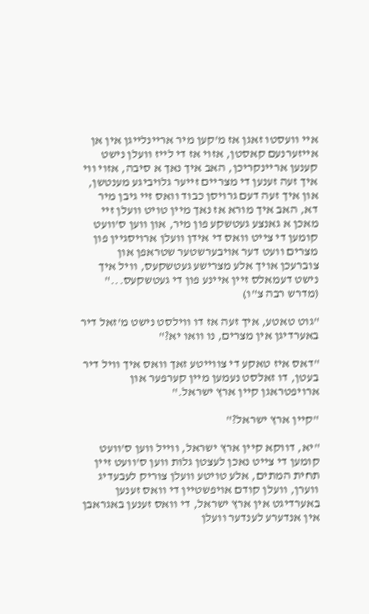איי וועסטו זאגן אז מ'קען מיר אריינלייגן אין אן אייזערנעם קאסטן, אזוי אז די לייז וועלן נישט קענען אריינקריכן, האב איך נאך א סיבה, אזוי ווי איך זעה זענען די מצריים זייער גלויביגע מענטשן, און איך זעה דעם גרויסן כבוד וואס זיי גיבן מיר דא, האב איך מורא אז נאך מיין טויט וועלן זיי מאכן א גאנצע געטשקע פון מיר, און ווען ס'וועט קומען די צייט וואס די אידן וועלן ארויסגיין פון מצרים וועט דער אויבערשטער שטראפן און צוברעכן אויך אלע מצרישע געטשקעס, וויל איך נישט דעמאלס זיין איינע פון די געטשקעס..." (מדרש רבה צ"ו)

"גוט טאטע, איך זעה אז דו ווילסט נישט מ'זאל דיר באערדיגן אין מצרים, נו וואו יא?"

"דאס איז טאקע די צווייטע זאך וואס איך וויל דיר בעטן, דו זאלסט נעמען מיין קערפער און ארויפטראגן קיין ארץ ישראל."

"קיין ארץ ישראל?"

"יא, דווקא קיין ארץ ישראל, ווייל ווען ס'וועט קומען די צייט נאכן לעצטן גלות ווען ס'וועט זיין תחית המתים, אלע טויטע וועלן צוריק לעבעדיג ווערן, וועלן קודם אויפשטיין די וואס זענען באערדיגט אין ארץ ישראל, די וואס זענען באגראבן אין אנדערע לענדער וועלן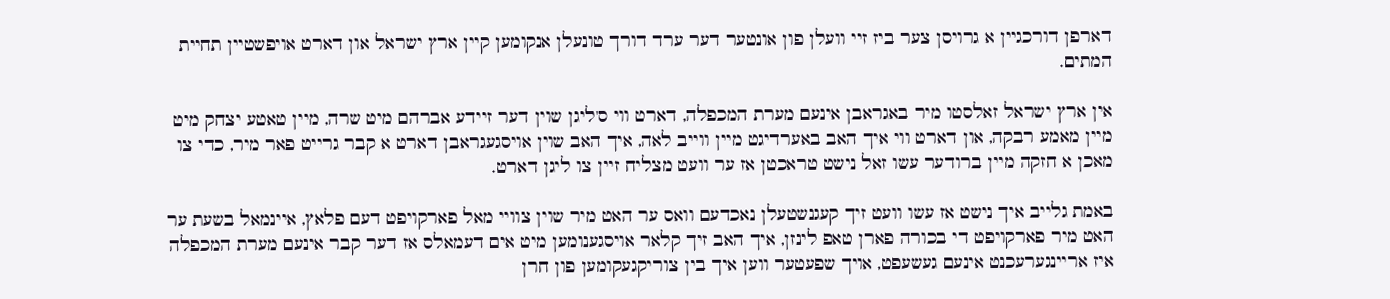דארפן דורכגיין א גרויסן צער ביז זיי וועלן פון אונטער דער ערד דורך טונעלן אנקומען קיין ארץ ישראל און דארט אויפשטיין תחיית המתים.

אין ארץ ישראל זאלסטו מיר באגראבן אינעם מערת המכפלה, דארט ווי ס'ליגן שוין דער זיידע אברהם מיט שרה, מיין טאטע יצחק מיט מיין מאמע רבקה, און דארט ווי איך האב באערדיגט מיין ווייב לאה, איך האב שוין אויסגעגראבן דארט א קבר גרייט פאר מיר, כדי צו מאכן א חזקה מיין ברודער עשו זאל נישט טראכטן אז ער וועט מצליח זיין צו ליגן דארט.

באמת גלייב איך נישט אז עשו וועט זיך קעגנשטעלן נאכדעם וואס ער האט מיר שוין צוויי מאל פארקויפט דעם פלאץ, איינמאל בשעת ער האט מיר פארקויפט די בכורה פארן טאפ לינזן, איך האב זיך קלאר אויסגענומען מיט אים דעמאלס אז דער קבר אינעם מערת המכפלה איז אריינגערעכנט אינעם געשעפט, אויך שפעטער ווען איך בין צוריקגעקומען פון חרן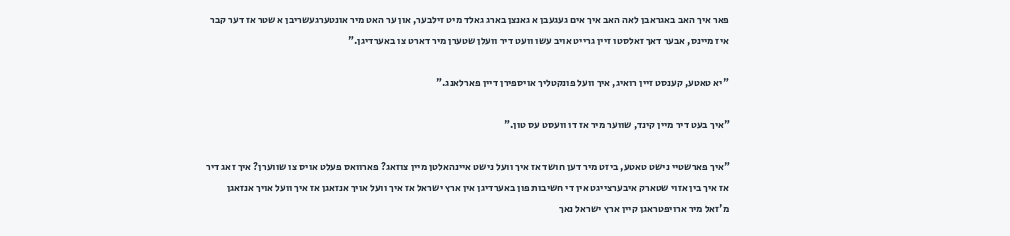פאר איך האב באגראבן לאה האב איך אים געגעבן א גאנצן בארג גאלד מיט זילבער, און ער האט מיר אונטערגעשריבן א שטר אז דער קבר איז מיינס, אבער דאך זאלסטו זיין גרייט אויב עשו וועט דיר וועלן שטערן מיר דארט צו באערדיגן."

"יא טאטע, קענסט זיין רואיג, איך וועל פונקטליך אויספירן דיין פארלאנג."

"איך בעט דיר מיין קינד, שווער מיר אז דו וועסט עס טון."

"איך פארשטיי נישט טאטע, ביזט מיר דען חושד אז איך וועל נישט איינהאלטן מיין צוזאג? פארוואס פעלט אויס צו שווערן? איך זאג דיר אז איך בין אזוי שטארק איבערצייגט אין די חשיבות פון באערדיגן אין ארץ ישראל אז איך וועל אויך אנזאגן אז איך וועל אויך אנזאגן מ'זאל מיר ארויפטראגן קיין ארץ ישראל נאך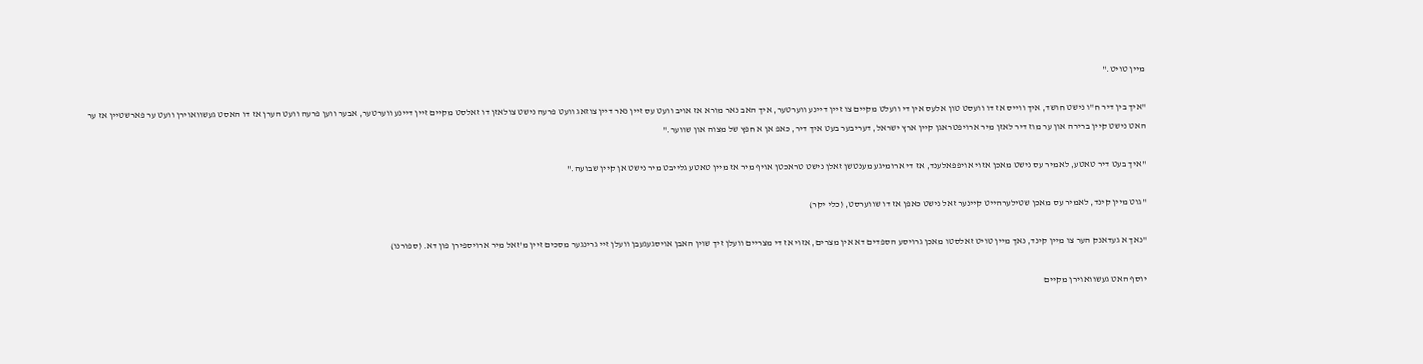מיין טויט."

"איך בין דיר ח"ו נישט חושד, איך ווייס אז דו וועסט טון אלעס אין די וועלט מקיים צו זיין דיינע ווערטער, איך האב נאר מורא אז אויב וועט עס זיין נאר דיין צוזאג וועט פרעה נישט צולאזן דו זאלסט מקיים זיין דיינע ווערטער, אבער ווען פרעה וועט הערן אז דו האסט געשוואוירן וועט ער פארשטיין אז ער האט נישט קיין ברירה און ער מוז דיר לאזן מיר ארויפטראגן קיין ארץ ישראל, דעריבער בעט איך דיר, כאפ אן א חפץ של מצוה און שווער."

"איך בעט דיר טאטע, לאמיר עס נישט מאכן אזוי אויפפאלענד, אז די ארומיגע מענטשן זאלן נישט טראכטן אויף מיר אז מיין טאטע גלייבט מיר נישט אן קיין שבועה."

"גוט מיין קינד, לאמיר עס מאכן שטילערהייט קיינער זאל נישט כאפן אז דו שווערסט, (כלי יקר)

"נאך א געדאנק הער צו מיין קינד, נאך מיין טויט זאלסטו מאכן גרויסע הספדים דא אין מצרים, אזוי אז די מצריים וועלן זיך שוין האבן אויסגעגעבן וועלן זיי גרינגער מסכים זיין מ'זאל מיר ארויספירן פון דא. (ספורנו)

יוסף האט געשוואוירן מקיים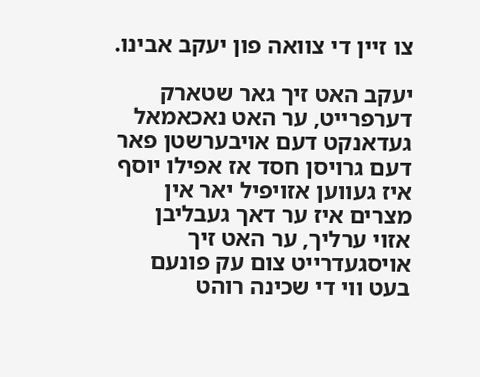צו זיין די צוואה פון יעקב אבינו.

יעקב האט זיך גאר שטארק דערפרייט, ער האט נאכאמאל געדאנקט דעם אויבערשטן פאר דעם גרויסן חסד אז אפילו יוסף איז געווען אזויפיל יאר אין מצרים איז ער דאך געבליבן אזוי ערליך, ער האט זיך אויסגעדרייט צום עק פונעם בעט ווי די שכינה רוהט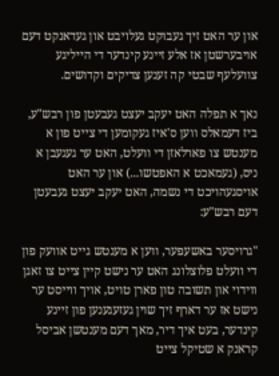און ער האט זיך געבוקט געלויבט און געדאנקט דעם אויבערשטן אז אלע זיינע קינדער די הייליגע צוועלעף שבטי קה זענען צדיקים וקדושים.

נאך א תפלה האט יעקב יעצט געבעטן פון רבש"ע, ביז דעמאלס ווען ס'איז געקומען די צייט פון א מענטש צו פארלאזן די וועלט, האט ער געגעבן א ניס, (געמאכט א האפטשו...) און ער האט אויסגעהויכט די נשמה, האט יעקב יעצט געבעטן דעם רבש"ע:

"גרויסער באשעפער, ווען א מענטש גייט אוועק פון די וועלט פלוצלונג האט ער נישט קיין צייט צו זאגן ווידוי און תשובה טון פארן טויט, אויך ווייסט ער נישט אז ער דארף זיך שוין געזעגענען פון זיינע קינדער, בעט איך דיר, מאך דעם מענטשן אביסל קראנק א שטיקל צייט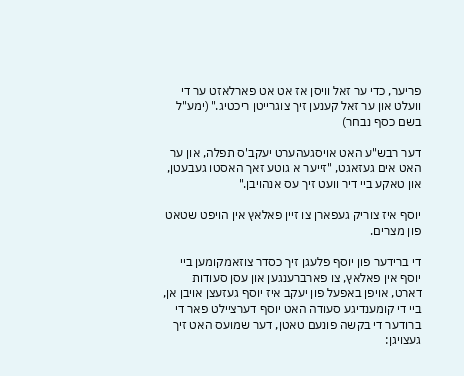פריער, כדי ער זאל וויסן אז אט אט פארלאזט ער די וועלט און ער זאל קענען זיך צוגרייטן ריכטיג." (ימע"ל בשם כסף נבחר)

דער רבש"ע האט אויסגעהערט יעקב'ס תפלה, און ער האט אים געזאגט, "זייער א גוטע זאך האסטו געבעטן, און טאקע ביי דיר וועט זיך עס אנהויבן."

יוסף איז צוריק געפארן צו זיין פאלאץ אין הויפט שטאט פון מצרים.

די ברידער פון יוסף פלעגן זיך כסדר צוזאמקומען ביי יוסף אין פאלאץ, צו פארברענגען און עסן סעודות דארט, אויפן באפעל פון יעקב איז יוסף געזעצן אויבן אן, ביי די קומענדיגע סעודה האט יוסף דערציילט פאר די ברודער די בקשה פונעם טאטן, דער שמועס האט זיך געצויגן: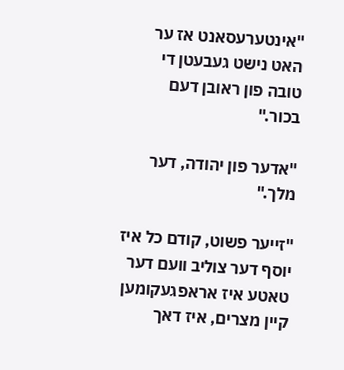"אינטערעסאנט אז ער האט נישט געבעטן די טובה פון ראובן דעם בכור."

"אדער פון יהודה, דער מלך."

"זייער פשוט, קודם כל איז יוסף דער צוליב וועם דער טאטע איז אראפגעקומען קיין מצרים, איז דאך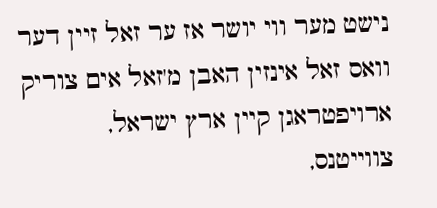נישט מער ווי יושר אז ער זאל זיין דער וואס זאל אינזין האבן מ'זאל אים צוריק ארויפטראגן קיין ארץ ישראל, צווייטנס,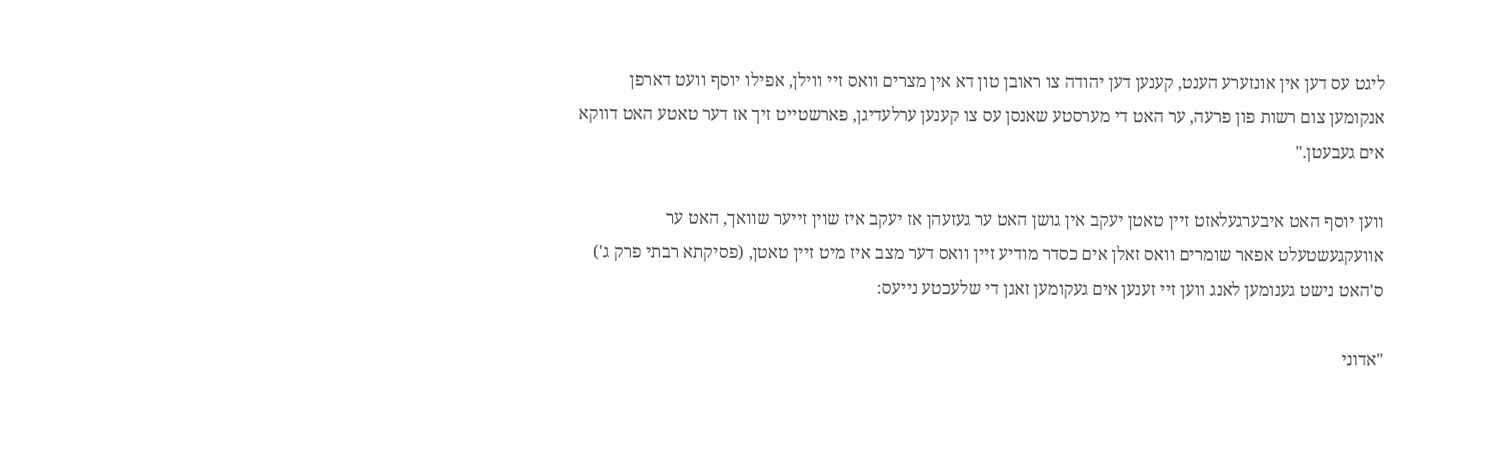ליגט עס דען אין אונזערע הענט, קענען דען יהודה צו ראובן טון דא אין מצרים וואס זיי ווילן, אפילו יוסף וועט דארפן אנקומען צום רשות פון פרעה, ער האט די מערסטע שאנסן עס צו קענען ערלעדיגן, פארשטייט זיך אז דער טאטע האט דווקא אים געבעטן."

ווען יוסף האט איבערגעלאזט זיין טאטן יעקב אין גושן האט ער געזעהן אז יעקב איז שוין זייער שוואך, האט ער אוועקגעשטעלט אפאר שומרים וואס זאלן אים כסדר מודיע זיין וואס דער מצב איז מיט זיין טאטן, (פסיקתא רבתי פרק ג') ס'האט נישט גענומען לאנג ווען זיי זענען אים געקומען זאגן די שלעכטע נייעס:

"אדוני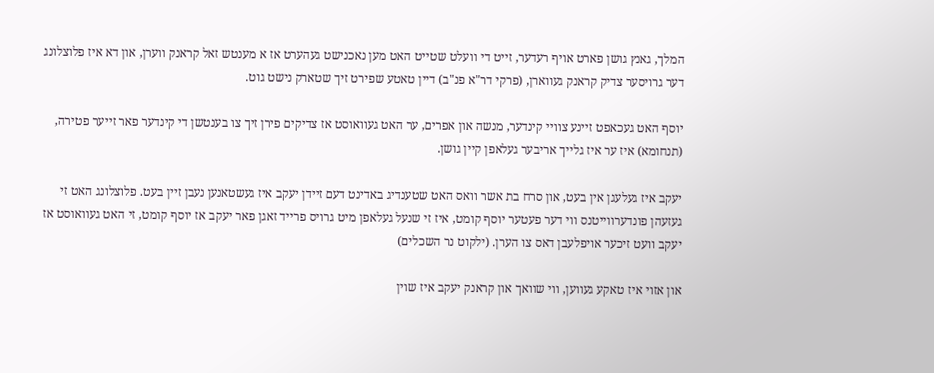המלך, גאנץ גושן פארט אויף רעדער, זייט די וועלט שטייט האט מען נאכנישט געהערט אז א מענטש זאל קראנק ווערן, און דא איז פלוצלונג דער גרויסער צדיק קראנק געווארן, (פרקי דר"א פנ"ב) דיין טאטע שפירט זיך שטארק נישט גוט.

יוסף האט געכאפט זיינע צוויי קינדער, מנשה און אפרים, ער האט געוואוסט אז צדיקים פירן זיך צו בענטשן די קינדער פאר זייער פטירה, (תנחומא) איז ער איז גלייך אריבער געלאפן קיין גושן.

יעקב איז געלעגן אין בעט, און סרח בת אשר וואס האט שטענדיג באדינט דעם זיידן יעקב איז געשטאנען נעבן זיין בעט. פלוצלונג האט זי געזעהן פונדערווייטנס ווי דער פעטער יוסף קומט, איז זי שנעל געלאפן מיט גרויס פרייד זאגן פאר יעקב אז יוסף קומט, זי האט געוואוסט אז יעקב וועט זיכער אויפלעבן דאס צו הערן. (ילקוט נר השכלים)

און אזוי איז טאקע געווען, ווי שוואך און קראנק יעקב איז שוין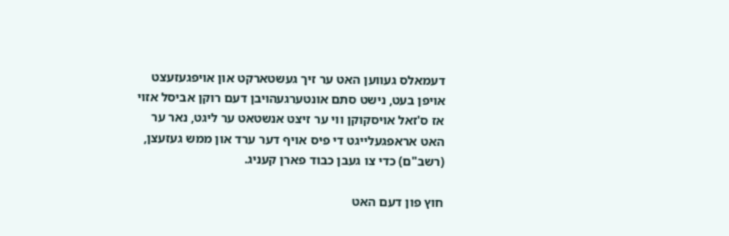דעמאלס געווען האט ער זיך געשטארקט און אויפגעזעצט אויפן בעט, נישט סתם אונטערגעהויבן דעם רוקן אביסל אזוי אז ס'זאל אויסקוקן ווי ער זיצט אנשטאט ער ליגט, נאר ער האט אראפגעלייגט די פיס אויף דער ערד און ממש געזעצן, (רשב"ם) כדי צו געבן כבוד פארן קעניג.

חוץ פון דעם האט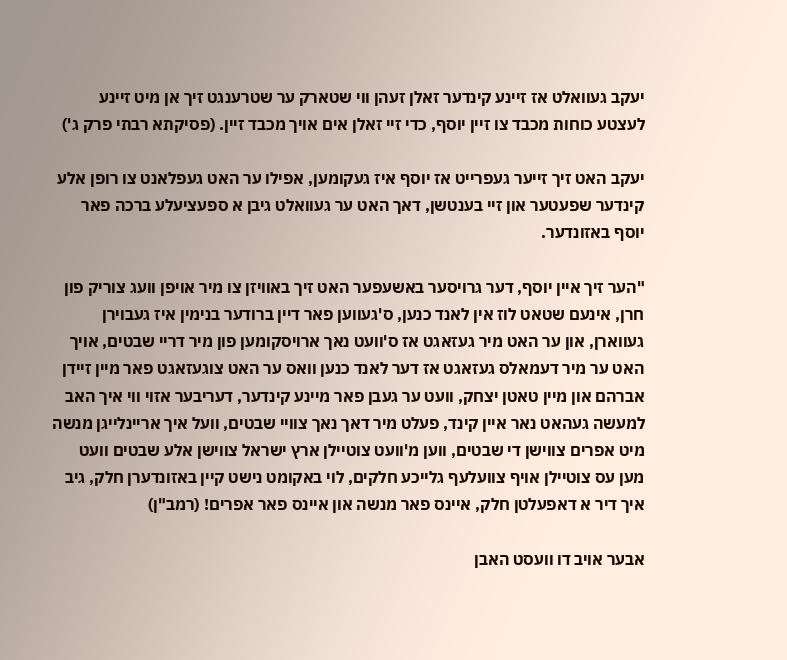יעקב געוואלט אז זיינע קינדער זאלן זעהן ווי שטארק ער שטרענגט זיך אן מיט זיינע לעצטע כוחות מכבד צו זיין יוסף, כדי זיי זאלן אים אויך מכבד זיין. (פסיקתא רבתי פרק ג')

יעקב האט זיך זייער געפרייט אז יוסף איז געקומען, אפילו ער האט געפלאנט צו רופן אלע קינדער שפעטער און זיי בענטשן, דאך האט ער געוואלט גיבן א ספעציעלע ברכה פאר יוסף באזונדער.

"הער זיך איין יוסף, דער גרויסער באשעפער האט זיך באוויזן צו מיר אויפן וועג צוריק פון חרן, אינעם שטאט לוז אין לאנד כנען, ס'געווען פאר דיין ברודער בנימין איז געבוירן געווארן, און ער האט מיר געזאגט אז ס'וועט נאך ארויסקומען פון מיר דריי שבטים, אויך האט ער מיר דעמאלס געזאגט אז דער לאנד כנען וואס ער האט צוגעזאגט פאר מיין זיידן אברהם און מיין טאטן יצחק, וועט ער געבן פאר מיינע קינדער, דעריבער אזוי ווי איך האב למעשה געהאט נאר איין קינד, פעלט מיר דאך נאך צוויי שבטים, וועל איך אריינלייגן מנשה מיט אפרים צווישן די שבטים, ווען מ'וועט צוטיילן ארץ ישראל צווישן אלע שבטים וועט מען עס צוטיילן אויף צוועלעף גלייכע חלקים, לוי באקומט נישט קיין באזונדערן חלק, גיב איך דיר א דאפעלטן חלק, איינס פאר מנשה און איינס פאר אפרים! (רמב"ן)

אבער אויב דו וועסט האבן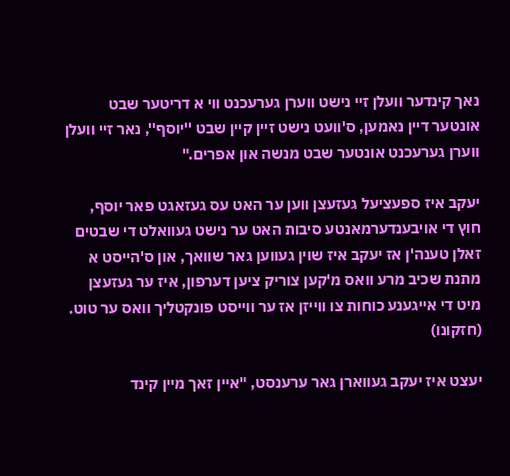נאך קינדער וועלן זיי נישט ווערן גערעכנט ווי א דריטער שבט אונטער דיין נאמען, ס'וועט נישט זיין קיין שבט ''יוסף'', נאר זיי וועלן ווערן גערעכנט אונטער שבט מנשה און אפרים."

יעקב איז ספעציעל געזעצן ווען ער האט עס געזאגט פאר יוסף, חוץ די אויבענדערמאנטע סיבות האט ער נישט געוואלט די שבטים זאלן טענה'ן אז יעקב איז שוין געווען גאר שוואך, און ס'הייסט א מתנת שכיב מרע וואס מ'קען צוריק ציען דערפון, איז ער געזעצן מיט די אייגענע כוחות צו ווייזן אז ער ווייסט פונקטליך וואס ער טוט. (חזקונו)

יעצט איז יעקב געווארן גאר ערענסט, "איין זאך מיין קינד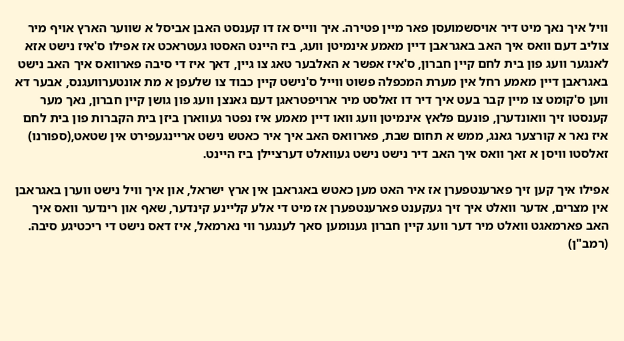וויל איך נאך מיט דיר אויסשמועסן פאר מיין פטירה. איך ווייס אז דו קענסט האבן אביסל א שווער הארץ אויף מיר צוליב דעם וואס איך האב באגראבן דיין מאמע אינמיטן וועג, ביז היינט האסטו געטראכט אז אפילו ס'איז נישט אזא לאנגער וועג פון בית לחם קיין חברון, ס'איז אפשר א האלבער טאג צו גיין, דאך איז די סיבה פארוואס איך האב נישט באגראבן דיין מאמע רחל אין מערת המכפלה פשוט ווייל ס'נישט קיין כבוד צו שלעפן א מת אונטערוועגנס, אבער דא ווען ס'קומט צו מיין קבר בעט איך דיר דו זאלסט מיר ארויפטראגן דעם גאנצן וועג פון גושן קיין חברון, נאך מער קענסטו זיך וואונדערן, פונעם פלאץ אינמיטן וועג וואו דיין מאמע איז נפטר געווארן ביזן בית הקברות פון בית לחם איז נאר א קורצער גאנג, ממש א תחום שבת, פארוואס האב איך איר כאטש נישט אריינגעפירט אין שטאט,(ספורנו) זאלסטו וויסן א זאך וואס איך האב דיר נישט נישט געוואלט דערציילן ביז היינט.

אפילו איך קען זיך פארענטפערן אז איר האט מען כאטש באגראבן אין ארץ ישראל, און איך וויל נישט ווערן באגראבן אין מצרים, אדער וואלט איך זיך געקענט פארענטפערן אז מיט די אלע קליינע קינדער, שאף און רינדער וואס איך האב פארמאגט וואלט מיר דער וועג קיין חברון גענומען סאך לענגער ווי נארמאל, איז דאס נישט די ריכטיגע סיבה. (רמב"ן)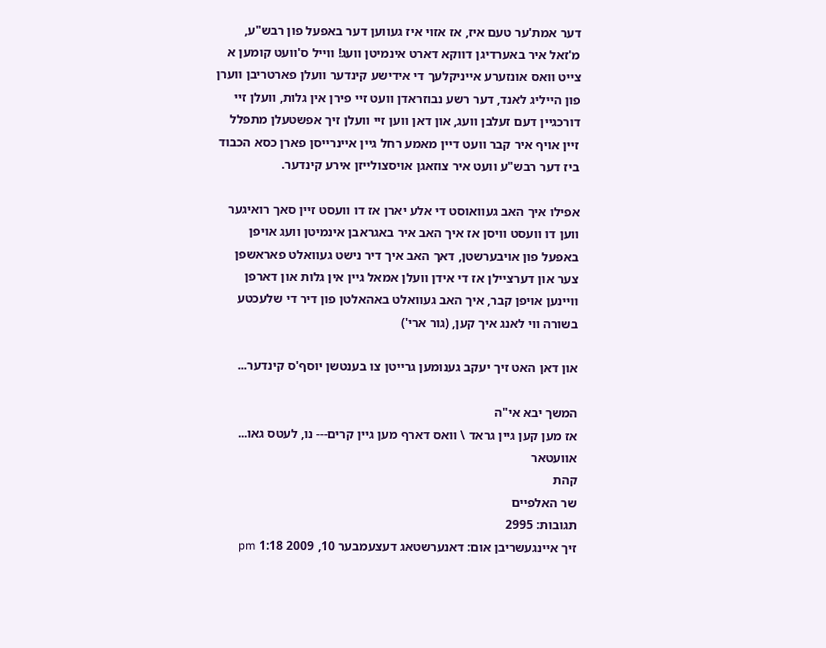דער אמת'ער טעם איז, אז אזוי איז געווען דער באפעל פון רבש"ע, מ'זאל איר באערדיגן דווקא דארט אינמיטן וועג! ווייל ס'וועט קומען א צייט וואס אונזערע אייניקלעך די אידישע קינדער וועלן פארטריבן ווערן פון הייליג לאנד, דער רשע נבוזראדן וועט זיי פירן אין גלות, וועלן זיי דורכגיין דעם זעלבן וועג, און דאן ווען זיי וועלן זיך אפשטעלן מתפלל זיין אויף איר קבר וועט דיין מאמע רחל גיין איינרייסן פארן כסא הכבוד ביז דער רבש"ע וועט איר צוזאגן אויסצולייזן אירע קינדער.

אפילו איך האב געוואוסט די אלע יארן אז דו וועסט זיין סאך רואיגער ווען דו וועסט וויסן אז איך האב איר באגראבן אינמיטן וועג אויפן באפעל פון אויבערשטן, דאך האב איך דיר נישט געוואלט פאראשפן צער און דערציילן אז די אידן וועלן אמאל גיין אין גלות און דארפן וויינען אויפן קבר, איך האב געוואלט באהאלטן פון דיר די שלעכטע בשורה ווי לאנג איך קען, (גור ארי')

און דאן האט זיך יעקב גענומען גרייטן צו בענטשן יוסף'ס קינדער...

המשך יבא אי"ה
אז מען קען גיין גראד \ וואס דארף מען גיין קרים--- נו, לעטס גאו...
אוועטאר
קהת
שר האלפיים
תגובות: 2995
זיך איינגעשריבן אום: דאנערשטאג דעצעמבער 10, 2009 1:18 pm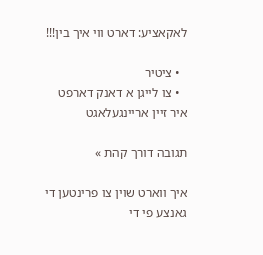לאקאציע: דארט ווי איך בין!!!

  • ציטיר
  • צו לייגן א דאנק דארפט איר זיין אריינגעלאגט

תגובה דורך קהת »

איך ווארט שוין צו פרינטען די גאנצע פי די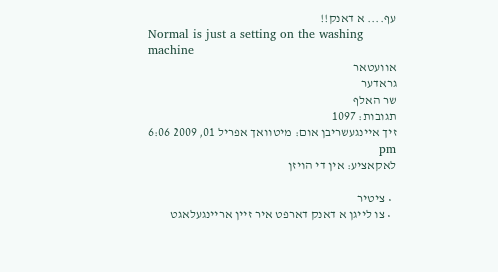עף.... א דאנק!!
Normal is just a setting on the washing machine
אוועטאר
גראדער
שר האלף
תגובות: 1097
זיך איינגעשריבן אום: מיטוואך אפריל 01, 2009 6:06 pm
לאקאציע: אין די הויזן

  • ציטיר
  • צו לייגן א דאנק דארפט איר זיין אריינגעלאגט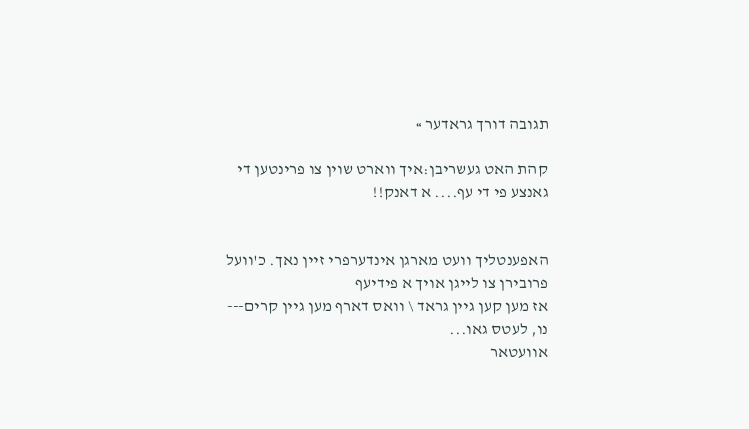תגובה דורך גראדער »

קהת האט געשריבן:איך ווארט שוין צו פרינטען די גאנצע פי די עף.... א דאנק!!


האפענטליך וועט מארגן אינדערפרי זיין נאך. כ'וועל פרובירן צו לייגן אויך א פידיעף
אז מען קען גיין גראד \ וואס דארף מען גיין קרים--- נו, לעטס גאו...
אוועטאר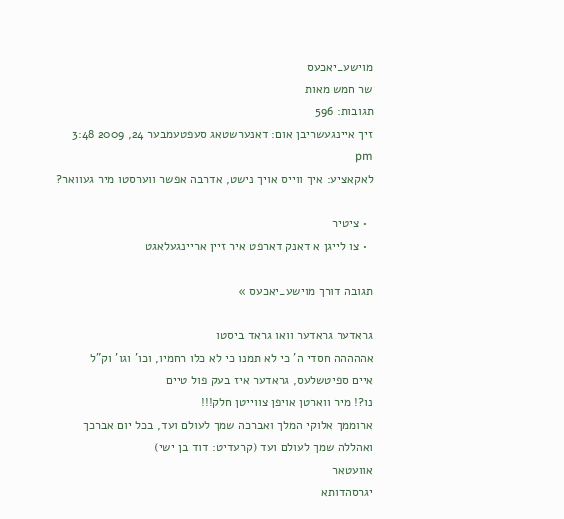מוישע_יאכעס
שר חמש מאות
תגובות: 596
זיך איינגעשריבן אום: דאנערשטאג סעפטעמבער 24, 2009 3:48 pm
לאקאציע: איך ווייס אויך נישט, אדרבה אפשר ווערסטו מיר געוואר?

  • ציטיר
  • צו לייגן א דאנק דארפט איר זיין אריינגעלאגט

תגובה דורך מוישע_יאכעס »

גראדער גראדער וואו גראד ביסטו
אההההה חסדי ה' כי לא תמנו כי לא כלו רחמיו, וכו' וגו' וק"ל
איים ספיטשלעס, גראדער איז בעק פול טיים
נו?! מיר ווארטן אויפן צווייטן חלק!!!
ארוממך אלוקי המלך ואברכה שמך לעולם ועד, בכל יום אברכך ואהללה שמך לעולם ועד (קרעדיט: דוד בן ישי)
אוועטאר
יגרסהדותא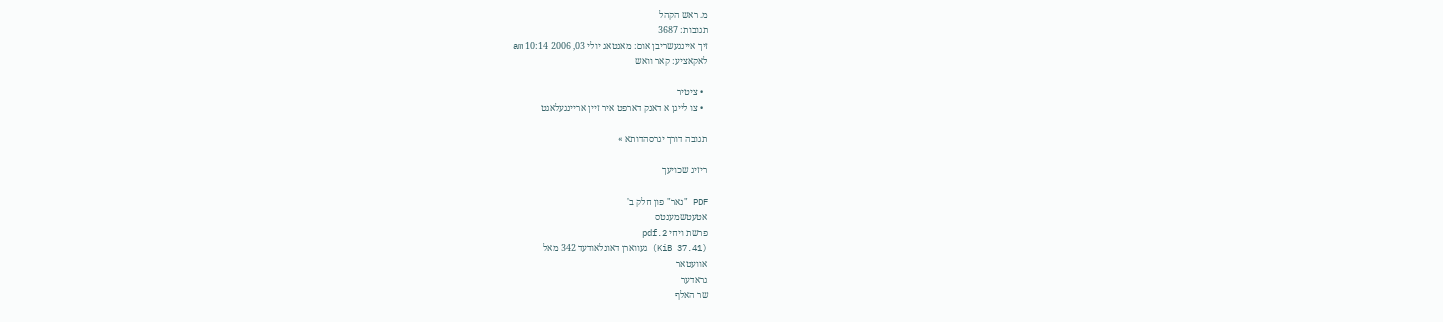מ. ראש הקהל
תגובות: 3687
זיך איינגעשריבן אום: מאנטאג יולי 03, 2006 10:14 am
לאקאציע: קאר וואש

  • ציטיר
  • צו לייגן א דאנק דארפט איר זיין אריינגעלאגט

תגובה דורך יגרסהדותא »

ריזיג שכויעך

PDF "נאר" פון חלק ב'
אטעטשמענטס
פרשת ויחי 2.pdf
(37.41 KiB) געווארן דאונלאודעד 342 מאל
אוועטאר
גראדער
שר האלף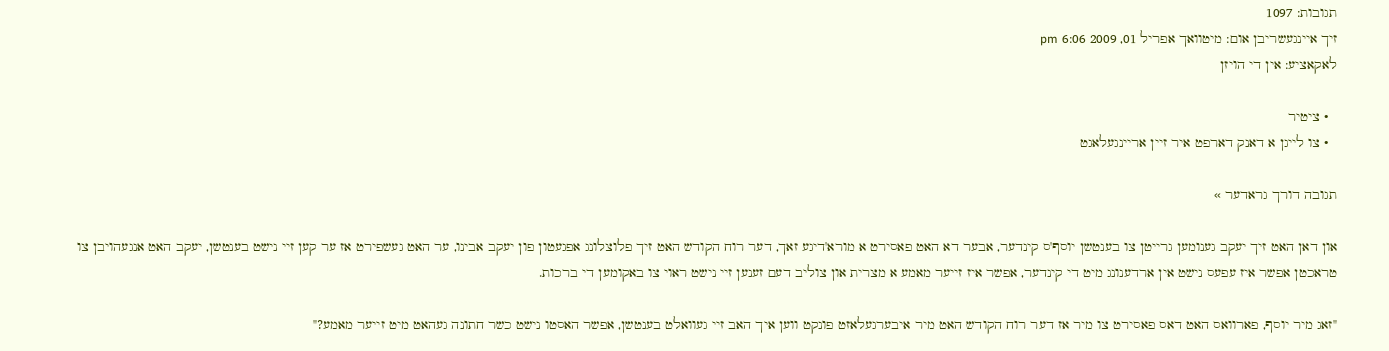תגובות: 1097
זיך איינגעשריבן אום: מיטוואך אפריל 01, 2009 6:06 pm
לאקאציע: אין די הויזן

  • ציטיר
  • צו לייגן א דאנק דארפט איר זיין אריינגעלאגט

תגובה דורך גראדער »

און דאן האט זיך יעקב גענומען גרייטן צו בענטשן יוסף'ס קינדער, אבער דא האט פאסירט א מורא'דיגע זאך, דער רוח הקודש האט זיך פלוצלונג אפגעטון פון יעקב אבינו, ער האט געשפירט אז ער קען זיי נישט בענטשן, יעקב האט אנגעהויבן צו טראכטן אפשר איז עפעס נישט אין ארדענונג מיט די קינדער, אפשר איז זייער מאמע א מצרית און צוליב דעם זענען זיי נישט ראוי צו באקומען די ברכות.

"זאג מיר יוסף, פארוואס האט דאס פאסירט צו מיר אז דער רוח הקודש האט מיר איבערגעלאזט פונקט ווען איך האב זיי געוואלט בענטשן, אפשר האסטו נישט כשר חתונה געהאט מיט זייער מאמע?"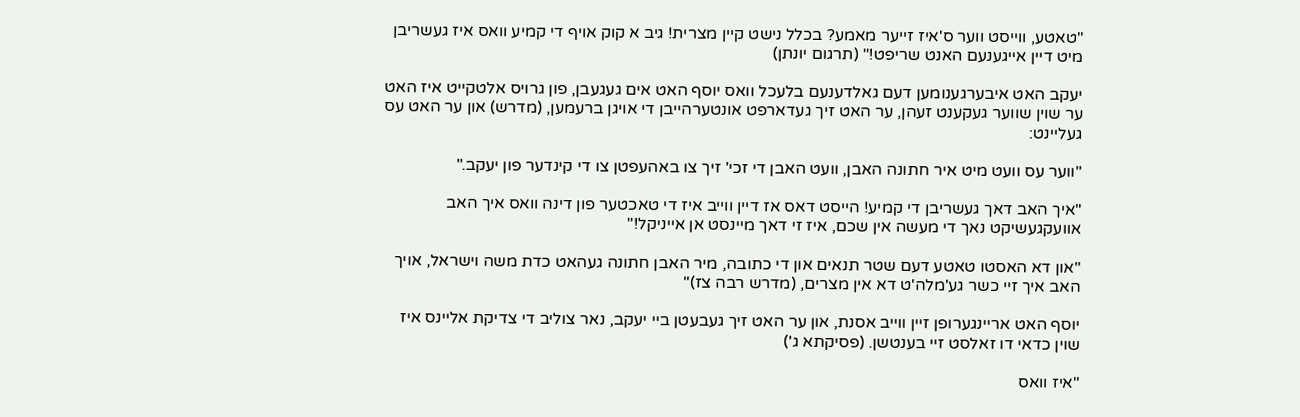"טאטע, ווייסט ווער ס'איז זייער מאמע? בכלל נישט קיין מצרית! גיב א קוק אויף די קמיע וואס איז געשריבן מיט דיין אייגענעם האנט שריפט!" (תרגום יונתן)

יעקב האט איבערגענומען דעם גאלדענעם בלעכל וואס יוסף האט אים געגעבן, פון גרויס אלטקייט איז האט ער שוין שווער געקענט זעהן, ער האט זיך געדארפט אונטערהייבן די אויגן ברעמען, (מדרש) און ער האט עס געליינט:

"ווער עס וועט מיט איר חתונה האבן, וועט האבן די זכי' זיך צו באהעפטן צו די קינדער פון יעקב."

"איך האב דאך געשריבן די קמיע! הייסט דאס אז דיין ווייב איז די טאכטער פון דינה וואס איך האב אוועקגעשיקט נאך די מעשה אין שכם, איז זי דאך מיינסט אן אייניקל!"

"און דא האסטו טאטע דעם שטר תנאים און די כתובה, מיר האבן חתונה געהאט כדת משה וישראל, אויך האב איך זיי כשר גע'מלה'ט דא אין מצרים, (מדרש רבה צז)"

יוסף האט אריינגערופן זיין ווייב אסנת, און ער האט זיך געבעטן ביי יעקב, נאר צוליב די צדיקת אליינס איז שוין כדאי דו זאלסט זיי בענטשן. (פסיקתא ג')

"איז וואס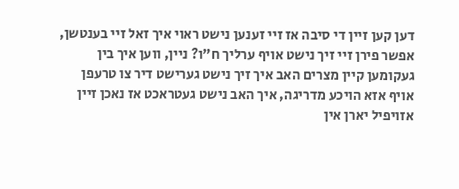דען קען זיין די סיבה אז זיי זענען נישט ראוי איך זאל זיי בענטשן, אפשר פירן זיי זיך נישט אויף ערליך ח"ו? ניין, ווען איך בין געקומען קיין מצרים האב איך זיך נישט גערישט דיר צו טרעפן אויף אזא הויכע מדריגה, איך האב נישט געטראכט אז נאכן זיין אזויפיל יארן אין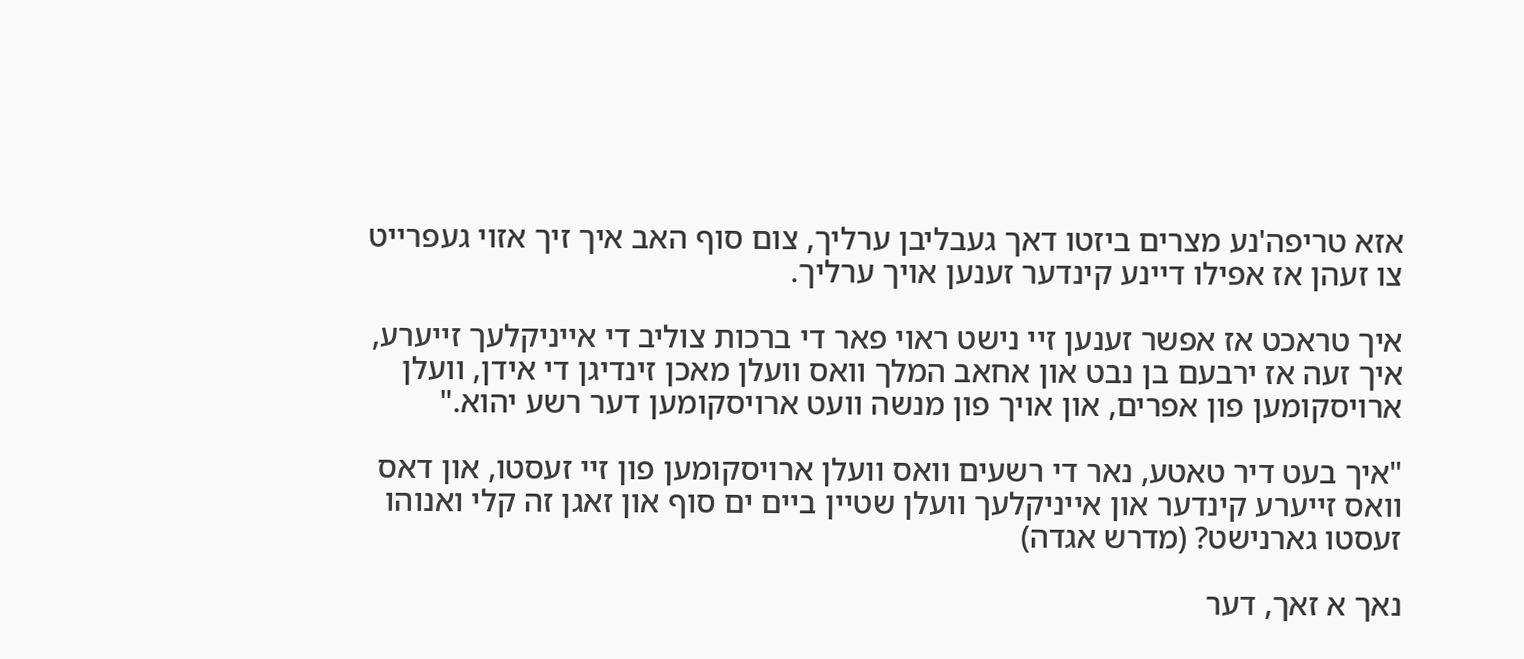אזא טריפה'נע מצרים ביזטו דאך געבליבן ערליך, צום סוף האב איך זיך אזוי געפרייט צו זעהן אז אפילו דיינע קינדער זענען אויך ערליך.

איך טראכט אז אפשר זענען זיי נישט ראוי פאר די ברכות צוליב די אייניקלעך זייערע, איך זעה אז ירבעם בן נבט און אחאב המלך וואס וועלן מאכן זינדיגן די אידן, וועלן ארויסקומען פון אפרים, און אויך פון מנשה וועט ארויסקומען דער רשע יהוא."

"איך בעט דיר טאטע, נאר די רשעים וואס וועלן ארויסקומען פון זיי זעסטו, און דאס וואס זייערע קינדער און אייניקלעך וועלן שטיין ביים ים סוף און זאגן זה קלי ואנוהו זעסטו גארנישט? (מדרש אגדה)

נאך א זאך, דער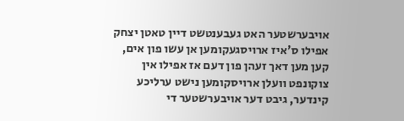אויבערשטער האט געבענטשט דיין טאטן יצחק אפילו ס'איז ארויסגעקומען אן עשו פון אים, קען מען דאך זעהן פון דעם אז אפילו אין צוקונפט וועלן ארויסקומען נישט ערליכע קינדער, גיבט דער אויבערשטער די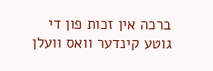ברכה אין זכות פון די גוטע קינדער וואס וועלן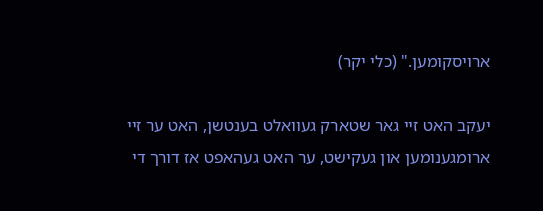ארויסקומען." (כלי יקר)

יעקב האט זיי גאר שטארק געוואלט בענטשן, האט ער זיי ארומגענומען און געקישט, ער האט געהאפט אז דורך די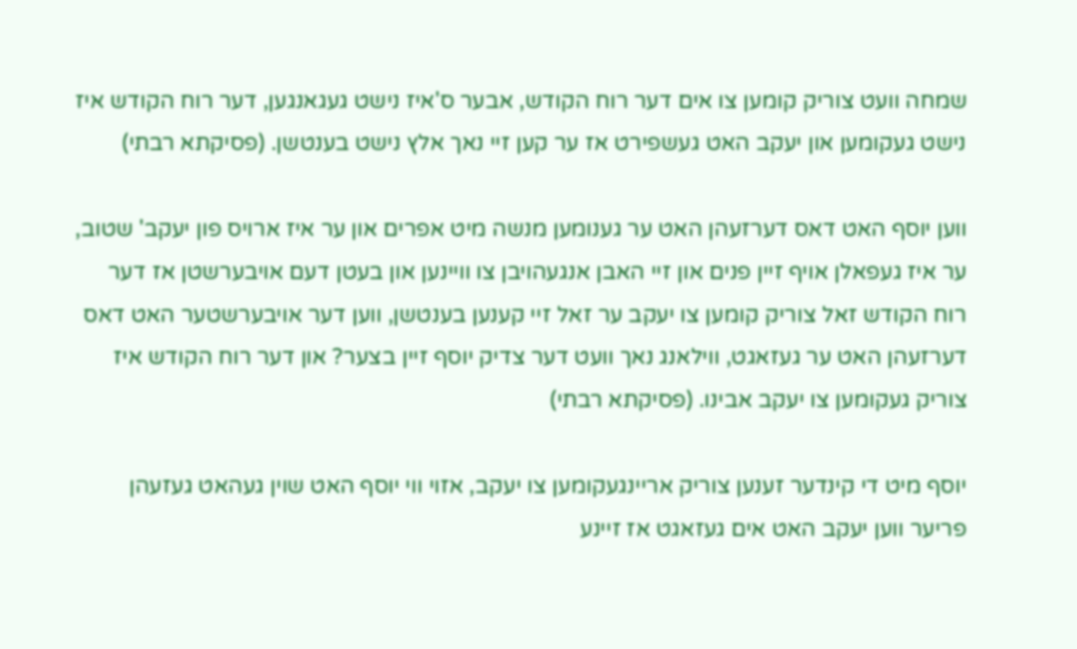שמחה וועט צוריק קומען צו אים דער רוח הקודש, אבער ס'איז נישט געגאנגען, דער רוח הקודש איז נישט געקומען און יעקב האט געשפירט אז ער קען זיי נאך אלץ נישט בענטשן. (פסיקתא רבתי)

ווען יוסף האט דאס דערזעהן האט ער גענומען מנשה מיט אפרים און ער איז ארויס פון יעקב' שטוב, ער איז געפאלן אויף זיין פנים און זיי האבן אנגעהויבן צו וויינען און בעטן דעם אויבערשטן אז דער רוח הקודש זאל צוריק קומען צו יעקב ער זאל זיי קענען בענטשן, ווען דער אויבערשטער האט דאס דערזעהן האט ער געזאגט, ווילאנג נאך וועט דער צדיק יוסף זיין בצער? און דער רוח הקודש איז צוריק געקומען צו יעקב אבינו. (פסיקתא רבתי)

יוסף מיט די קינדער זענען צוריק אריינגעקומען צו יעקב, אזוי ווי יוסף האט שוין געהאט געזעהן פריער ווען יעקב האט אים געזאגט אז זיינע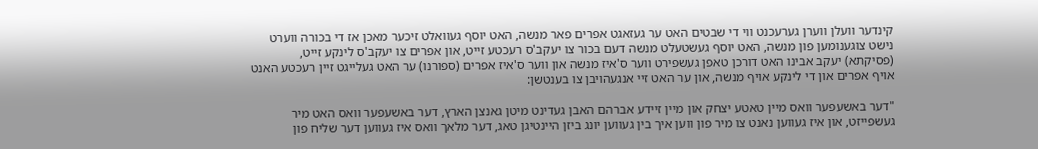קינדער וועלן ווערן גערעכנט ווי די שבטים האט ער געזאגט אפרים פאר מנשה, האט יוסף געוואלט זיכער מאכן אז די בכורה ווערט נישט צוגענומען פון מנשה, האט יוסף געשטעלט מנשה דעם בכור צו יעקב'ס רעכטע זייט, און אפרים צו יעקב'ס לינקע זייט, (פסיקתא) יעקב אבינו האט דורכן טאפן געשפירט ווער ס'איז מנשה און ווער ס'איז אפרים (ספורנו) ער האט געלייגט זיין רעכטע האנט אויף אפרים און די לינקע אויף מנשה, און ער האט זיי אנגעהויבן צו בענטשן:

"דער באשעפער וואס מיין טאטע יצחק און מיין זיידע אברהם האבן געדינט מיטן גאנצן הארץ, דער באשעפער וואס האט מיר געשפייזט, און איז געווען נאנט צו מיר פון ווען איך בין געווען יונג ביזן היינטיגן טאג, דער מלאך וואס איז געווען דער שליח פון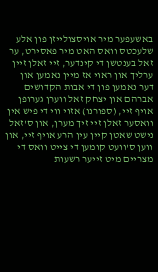באשעפער מיר אויסצולייזן פון אלע שלעכטס וואס האט מיר פאסירט, ער זאל בענטשן די קינדער, זיי זאלן זיין ערליך און ראוי אז מיין נאמען און דער נאמען פון די אבות הקדושים אברהם און יצחק זאל ווערן גערופן אויף זיי, (ספורנו) אזוי ווי די פיש אין וואסער זאלן זיי זיך מערן, און ס'זאל נישט שאטן קיין עין הרע אויף זיי, און ווען ס'וועט קומען די צייט וואס די מצריים מיט זייער רשעות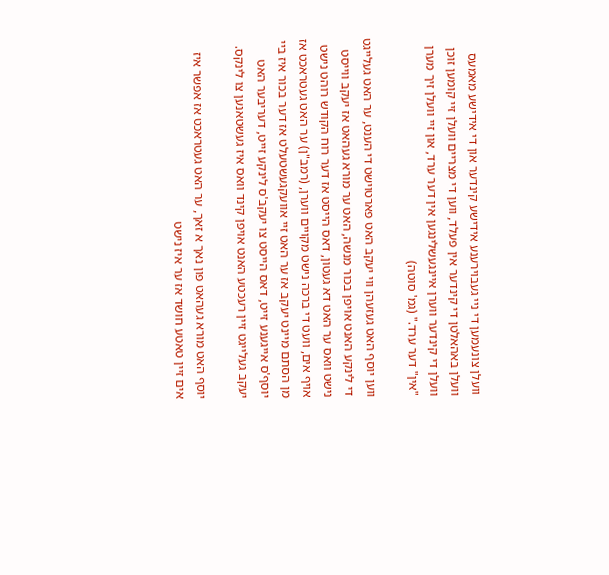וועלן צונעמען די ניי געבוירענע אידישע קינדער און די אידישע מאמעס וועלן באהאלטן די קינדער אין פעלד, ווען די מצריים וועלן זיי קומען זוכן וועלן די קינדער ווערן איינגעשלינגען אין דער ערד, און זיי וועלן זיך מערן "אין" דער ערד." (גמ' סוטה)

ווען יוסף האט געזעהן ווי יעקב האט פארטוישט די הענט, ער האט געלייגט די לינקע האנט אויפן בכור מנשה, האט ער מורא געהאט אז יעקב ווייסט נישט וואס ער האט דא געטון, דאס הייסט אז דער רוח הקודש רוהט נישט אויף אים, וועט די ברכה נישט מקויים ווערן, (רמב"ן) ער האט געטראכט אז מן הסתם מיינט יעקב אז ער האט זיי אוועקגעשטעלט אז דער בכור איז ביי יוסף'ס אייגענע זייט, דאס הייסט צו יעקב'ס לינקע זייט, דעריבער האט יעקב געלייגט זיין רעכטע האנט אויפן קינד וואס איז געשטאנען צו לינקס.

יוסף האט מורא געהאט פון נאך א זאך, ער האט געטראכט אז אפשר איז אים זיין טאטע חושד אז ער איז נישט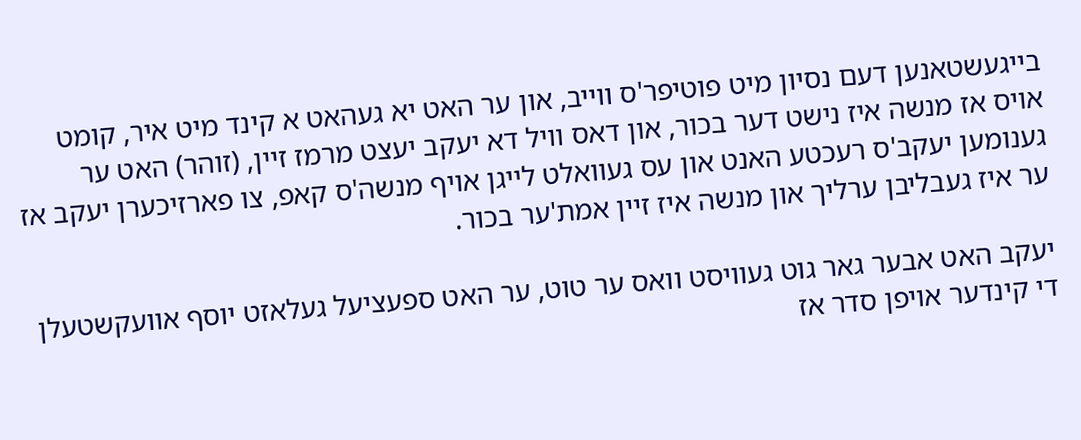בייגעשטאנען דעם נסיון מיט פוטיפר'ס ווייב, און ער האט יא געהאט א קינד מיט איר, קומט אויס אז מנשה איז נישט דער בכור, און דאס וויל דא יעקב יעצט מרמז זיין, (זוהר) האט ער גענומען יעקב'ס רעכטע האנט און עס געוואלט לייגן אויף מנשה'ס קאפ, צו פארזיכערן יעקב אז ער איז געבליבן ערליך און מנשה איז זיין אמת'ער בכור.

יעקב האט אבער גאר גוט געוויסט וואס ער טוט, ער האט ספעציעל געלאזט יוסף אוועקשטעלן די קינדער אויפן סדר אז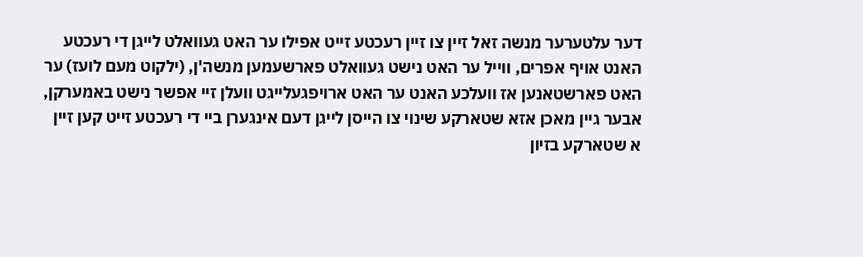דער עלטערער מנשה זאל זיין צו זיין רעכטע זייט אפילו ער האט געוואלט לייגן די רעכטע האנט אויף אפרים, ווייל ער האט נישט געוואלט פארשעמען מנשה'ן, (ילקוט מעם לועז) ער האט פארשטאנען אז וועלכע האנט ער האט ארויפגעלייגט וועלן זיי אפשר נישט באמערקן, אבער גיין מאכן אזא שטארקע שינוי צו הייסן לייגן דעם אינגערן ביי די רעכטע זייט קען זיין א שטארקע בזיון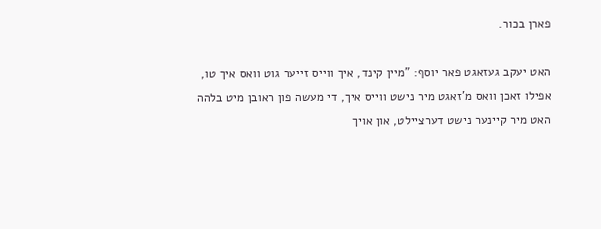פארן בכור.

האט יעקב געזאגט פאר יוסף: "מיין קינד, איך ווייס זייער גוט וואס איך טו, אפילו זאכן וואס מ'זאגט מיר נישט ווייס איך, די מעשה פון ראובן מיט בלהה האט מיר קיינער נישט דערציילט, און אויך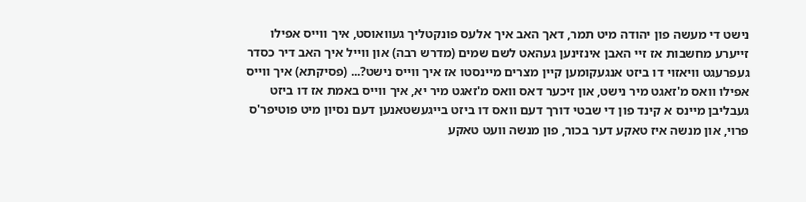נישט די מעשה פון יהודה מיט תמר, דאך האב איך אלעס פונקטליך געוואוסט, איך ווייס אפילו זייערע מחשבות אז זיי האבן אינזינען געהאט לשם שמים (מדרש רבה) און ווייל איך האב דיר כסדר געפרעגט וויאזוי דו ביזט אנגעקומען קיין מצרים מיינסטו אז איך ווייס נישט?... (פסיקתא) איך ווייס אפילו וואס מ'זאגט מיר נישט, און זיכער דאס וואס מ'זאגט מיר יא, איך ווייס באמת אז דו ביזט געבליבן מיינס א קינד פון די שבטי דורך דעם וואס דו ביזט בייגעשטאנען דעם נסיון מיט פוטיפר'ס פרוי, און מנשה איז טאקע דער בכור, פון מנשה וועט טאקע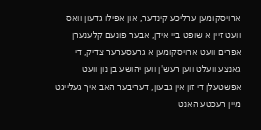ארויסקומען ערליכע קינדער, און אפילו גדעון וואס וועט זיין א שופט ביי אידן, אבער פונעם קלענערן אפרים וועט ארויסקומען א גרעסערער צדיק, די גאנצע וועלט ווען רעש'ן ווען יהושע בן נון וועט אפשטעלן די זון אין גבעון, דעריבער האב איך געלייגט מיין רעכטע האנט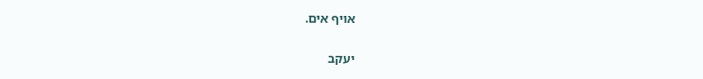אויף אים.

יעקב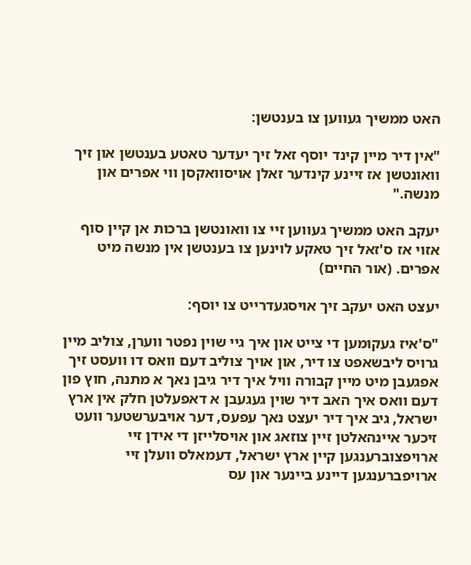האט ממשיך געווען צו בענטשן:

"אין דיר מיין קינד יוסף זאל זיך יעדער טאטע בענטשן און זיך וואונטשן אז זיינע קינדער זאלן אויסוואקסן ווי אפרים און מנשה."

יעקב האט ממשיך געווען זיי צו וואונטשן ברכות אן קיין סוף אזוי אז ס'זאל זיך טאקע לוינען צו בענטשן אין מנשה מיט אפרים. (אור החיים)

יעצט האט יעקב זיך אויסגעדרייט צו יוסף:

"ס'איז געקומען די צייט און איך גיי שוין נפטר ווערן, צוליב מיין גרויס ליבשאפט צו דיר, און אויך צוליב דעם וואס דו וועסט זיך אפגעבן מיט מיין קבורה וויל איך דיר גיבן נאך א מתנה, חוץ פון דעם וואס איך האב דיר שוין געגעבן א דאפעלטן חלק אין ארץ ישראל, גיב איך דיר יעצט נאך עפעס, דער אויבערשטער וועט זיכער איינהאלטן זיין צוזאג און אויסלייזן די אידן זיי ארויפצוברענגען קיין ארץ ישראל, דעמאלס וועלן זיי ארויפברענגען דיינע ביינער און עס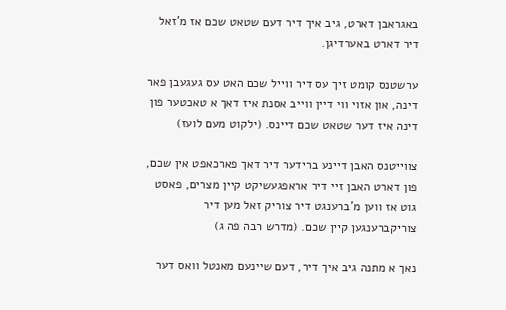באגראבן דארט, גיב איך דיר דעם שטאט שכם אז מ'זאל דיר דארט באערדיגן.

ערשטנס קומט זיך עס דיר ווייל שכם האט עס געגעבן פאר דינה, און אזוי ווי דיין ווייב אסנת איז דאך א טאכטער פון דינה איז דער שטאט שכם דיינס. (ילקוט מעם לועז)

צווייטנס האבן דיינע ברידער דיר דאך פארכאפט אין שכם, פון דארט האבן זיי דיר אראפגעשיקט קיין מצרים, פאסט גוט אז ווען מ'ברענגט דיר צוריק זאל מען דיר צוריקברענגען קיין שכם. (מדרש רבה פה ג)

נאך א מתנה גיב איך דיר, דעם שיינעם מאנטל וואס דער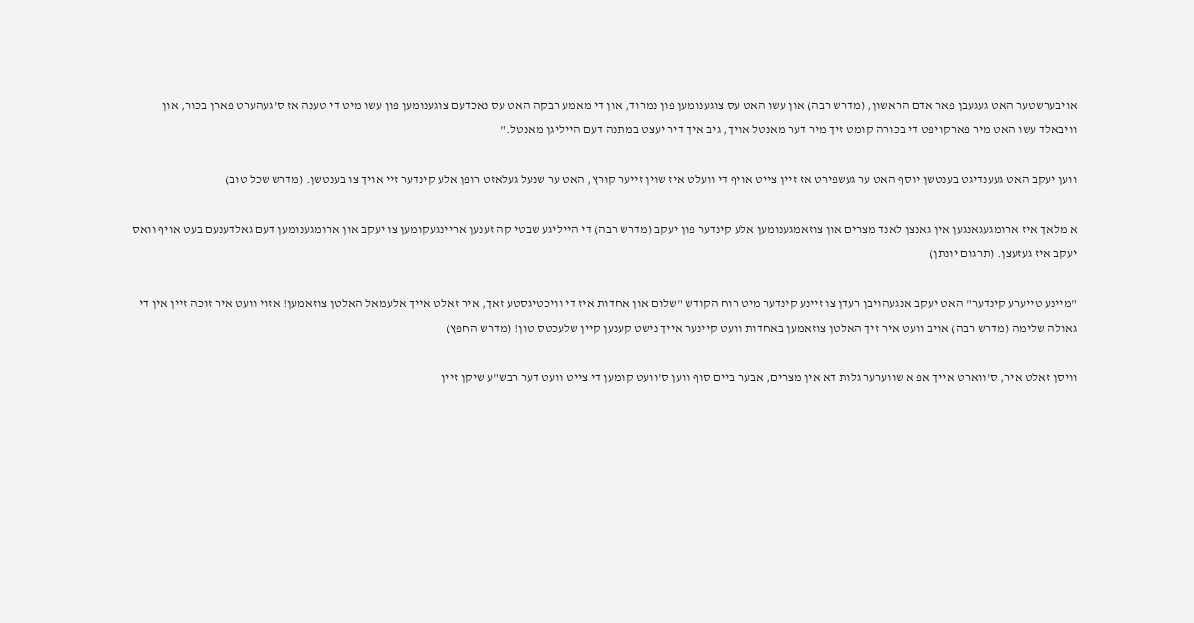אויבערשטער האט געגעבן פאר אדם הראשון, (מדרש רבה) און עשו האט עס צוגענומען פון נמרוד, און די מאמע רבקה האט עס נאכדעם צוגענומען פון עשו מיט די טענה אז ס'געהערט פארן בכור, און וויבאלד עשו האט מיר פארקויפט די בכורה קומט זיך מיר דער מאנטל אויך, גיב איך דיר יעצט במתנה דעם הייליגן מאנטל."

ווען יעקב האט געענדיגט בענטשן יוסף האט ער געשפירט אז זיין צייט אויף די וועלט איז שוין זייער קורץ, האט ער שנעל געלאזט רופן אלע קינדער זיי אויך צו בענטשן. (מדרש שכל טוב)

א מלאך איז ארומגעגאנגען אין גאנצן לאנד מצרים און צוזאמגענומען אלע קינדער פון יעקב (מדרש רבה) די הייליגע שבטי קה זענען אריינגעקומען צו יעקב און ארומגענומען דעם גאלדענעם בעט אויף וואס יעקב איז געזעצן. (תרגום יונתן)

"מיינע טייערע קינדער" האט יעקב אנגעהויבן רעדן צו זיינע קינדער מיט רוח הקודש "שלום און אחדות איז די וויכטיגסטע זאך, איר זאלט אייך אלעמאל האלטן צוזאמען! אזוי וועט איר זוכה זיין אין די גאולה שלימה (מדרש רבה) אויב וועט איר זיך האלטן צוזאמען באחדות וועט קיינער אייך נישט קענען קיין שלעכטס טון! (מדרש החפץ)

וויסן זאלט איר, ס'ווארט אייך אפ א שווערער גלות דא אין מצרים, אבער ביים סוף ווען ס'וועט קומען די צייט וועט דער רבש"ע שיקן זיין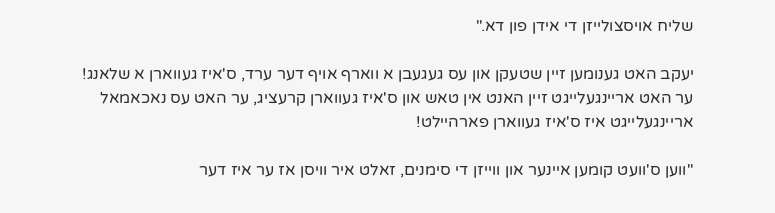שליח אויסצולייזן די אידן פון דא."

יעקב האט גענומען זיין שטעקן און עס געגעבן א ווארף אויף דער ערד, ס'איז געווארן א שלאנג! ער האט אריינגעלייגט זיין האנט אין טאש און ס'איז געווארן קרעציג, ער האט עס נאכאמאל אריינגעלייגט איז ס'איז געווארן פארהיילט!

"ווען ס'וועט קומען איינער און ווייזן די סימנים, זאלט איר וויסן אז ער איז דער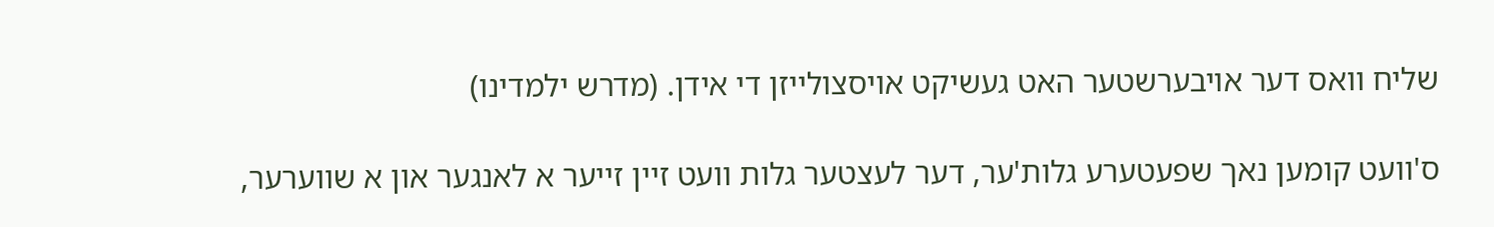שליח וואס דער אויבערשטער האט געשיקט אויסצולייזן די אידן. (מדרש ילמדינו)

ס'וועט קומען נאך שפעטערע גלות'ער, דער לעצטער גלות וועט זיין זייער א לאנגער און א שווערער,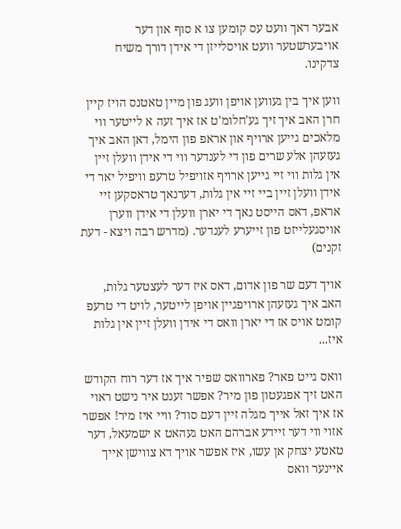אבער דאך וועט עס קומען צו א סוף און דער אויבערשטער וועט אויסלייזן די אידן דורך משיח צדקינו.

ווען איך בין געווען אויפן וועג פון מיין טאטנס הויז קיין חרן האב איך זיך גע'חלומ'ט אז איך זעה א לייטער ווי מלאכים גייען ארויף און אראפ פון הימל, דאן האב איך געזעהן אלע שרים פון די לענדער ווי די אידן וועלן זיין אין גלות ווי זיי גייען ארויף אזויפיל טרעפ וויפיל יאר די אידן וועלן זיין ביי זיי אין גלות, דערנאך טראסקען זיי אראפ, דאס הייסט נאך די יארן וועלן די אידן ווערן אויסגעלייזט פון זייערע לענדער. (מדרש רבה ויצא - דעת זקנים)

אויך דעם שר פון אדום, דאס איז דער לעצטער גלות, האב איך געזעהן ארויפגיין אויפן לייטער, לויט די טרעפ קומט אויס אז די יארן וואס די אידן וועלן זיין אין גלות איז...

וואס גייט פאר? פארוואס שפיר איך אז דער רוח הקודש האט זיך אפגעטון פון מיר? אפשר זענט איר נישט ראוי אז איך זאל אייך מגלה זיין דעם סוד? וויי איז מיר! אפשר אזוי ווי דער זיידע אברהם האט געהאט א ישמעאל, דער טאטע יצחק אן עשו, איז אפשר אויך דא צווישן אייך איינער וואס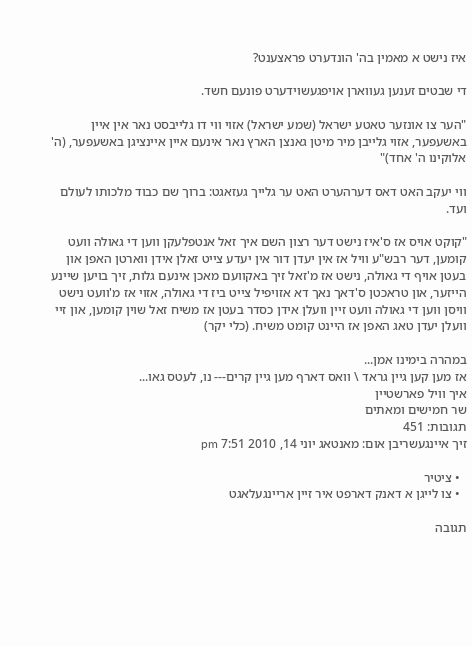איז נישט א מאמין בה' הונדערט פראצענט?

די שבטים זענען געווארן אויפגעשוידערט פונעם חשד.

"הער צו אונזער טאטע ישראל (שמע ישראל) אזוי ווי דו גלייבסט נאר אין איין באשעפער, אזוי גלייבן מיר מיטן גאנצן הארץ נאר אינעם איין איינציגן באשעפער, (ה' אלוקינו ה' אחד)"

ווי יעקב האט דאס דערהערט האט ער גלייך געזאגט: ברוך שם כבוד מלכותו לעולם ועד.

"קוקט אויס אז ס'איז נישט דער רצון השם איך זאל אנטפלעקן ווען די גאולה וועט קומען, דער רבש"ע וויל אז אין יעדן דור אין יעדע צייט זאלן אידן ווארטן האפן און בעטן אויף די גאולה, נישט אז מ'זאל זיך באקוועם מאכן אינעם גלות, זיך בויען שיינע הייזער, און טראכטן ס'דאך נאך דא אזויפיל צייט ביז די גאולה, אזוי אז מ'וועט נישט וויסן ווען די גאולה וועט זיין וועלן אידן כסדר בעטן אז משיח זאל שוין קומען, און זיי וועלן יעדן טאג האפן אז היינט קומט משיח. (כלי יקר)

במהרה בימינו אמן...
אז מען קען גיין גראד \ וואס דארף מען גיין קרים--- נו, לעטס גאו...
איך וויל פארשטיין
שר חמישים ומאתים
תגובות: 451
זיך איינגעשריבן אום: מאנטאג יוני 14, 2010 7:51 pm

  • ציטיר
  • צו לייגן א דאנק דארפט איר זיין אריינגעלאגט

תגובה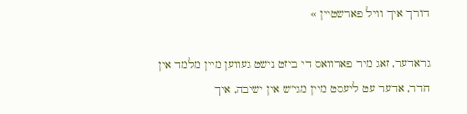דורך איך וויל פארשטיין »

גראדער, זאג מיר פארוואס די ביזט נישט געווען מיין מלמד אין חדר, אדער עט ליעסט מיין מגי"ש אין ישיבה, איך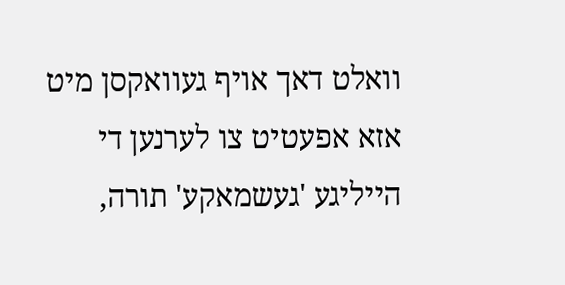וואלט דאך אויף געוואקסן מיט אזא אפעטיט צו לערנען די הייליגע 'געשמאקע' תורה,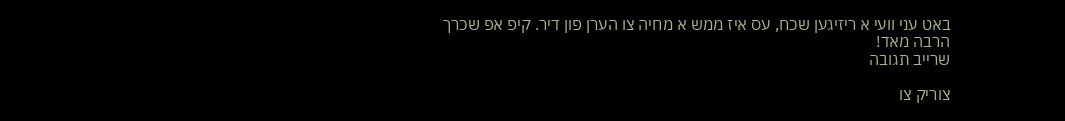באט עני וועי א ריזיגען שכח, עס איז ממש א מחיה צו הערן פון דיר. קיפ אפ שכרך הרבה מאד!
שרייב תגובה

צוריק צו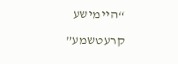“היימישע קרעטשמע”